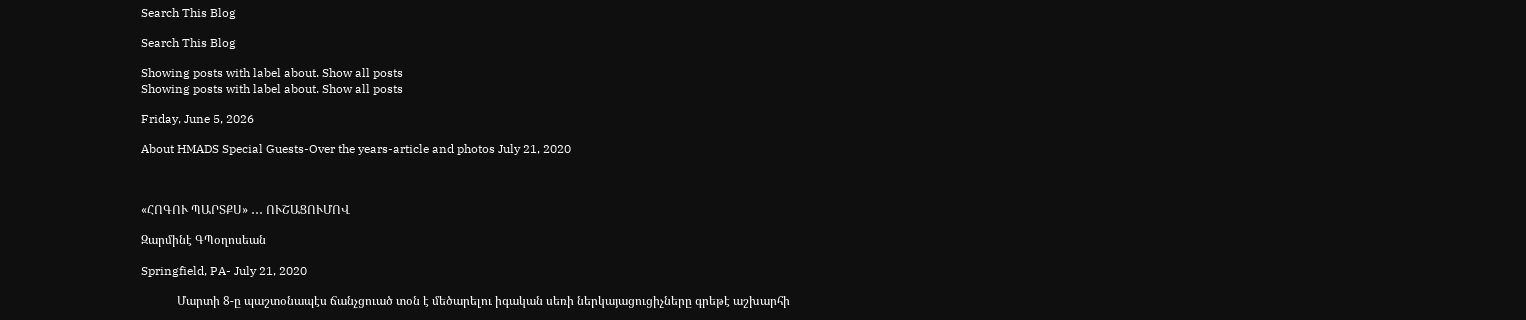Search This Blog

Search This Blog

Showing posts with label about. Show all posts
Showing posts with label about. Show all posts

Friday, June 5, 2026

About HMADS Special Guests-Over the years-article and photos July 21, 2020



«ՀՈԳՈՒ ՊԱՐՏՔՍ» ․․․ ՈՒՇԱՑՈՒՄՈՎ

Զարմինէ ԳՊօղոսեան

Springfield, PA- July 21, 2020

            Մարտի 8-ը պաշտօնապէս ճանչցուած տօն է մեծարելու իգական սեռի ներկայացուցիչները գրեթէ աշխարհի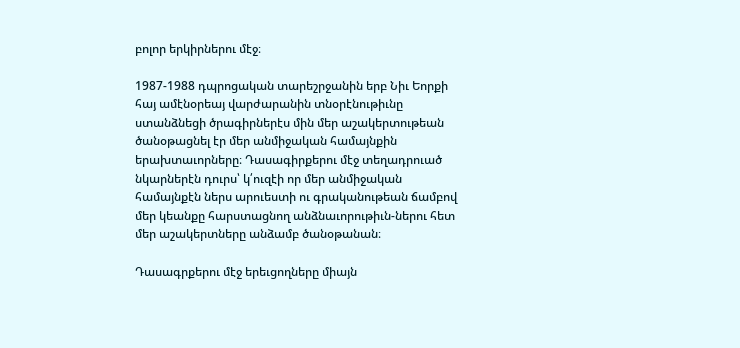բոլոր երկիրներու մէջ։

1987-1988 դպրոցական տարեշրջանին երբ Նիւ Եորքի հայ ամէնօրեայ վարժարանին տնօրէնութիւնը ստանձնեցի ծրագիրներէս մին մեր աշակերտութեան ծանօթացնել էր մեր անմիջական համայնքին երախտաւորները։ Դասագիրքերու մէջ տեղադրուած նկարներէն դուրս՝ կ՛ուզէի որ մեր անմիջական համայնքէն ներս արուեստի ու գրականութեան ճամբով մեր կեանքը հարստացնող անձնաւորութիւն-ներու հետ մեր աշակերտները անձամբ ծանօթանան։

Դասագրքերու մէջ երեւցողները միայն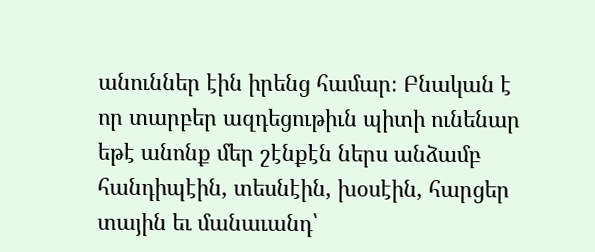անուններ էին իրենց համար։ Բնական է որ տարբեր ազդեցութիւն պիտի ունենար եթէ անոնք մեր շէնքէն ներս անձամբ հանդիպէին, տեսնէին, խօսէին, հարցեր տային եւ մանաւանդ՝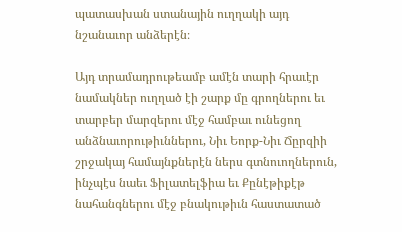պատասխան ստանային ուղղակի այդ նշանաւոր անձերէն։

Այդ տրամադրութեամբ ամէն տարի հրաւէր նամակներ ուղղած էի շարք մը գրողներու եւ տարբեր մարզերու մէջ համբաւ ունեցող անձնաւորութիւններու, Նիւ Եորք-Նիւ Ճըրզիի շրջակայ համայնքներէն ներս գտնուողներուն, ինչպէս նաեւ Ֆիլատելֆիա եւ Քընէթիքէթ նահանգներու մէջ բնակութիւն հաստատած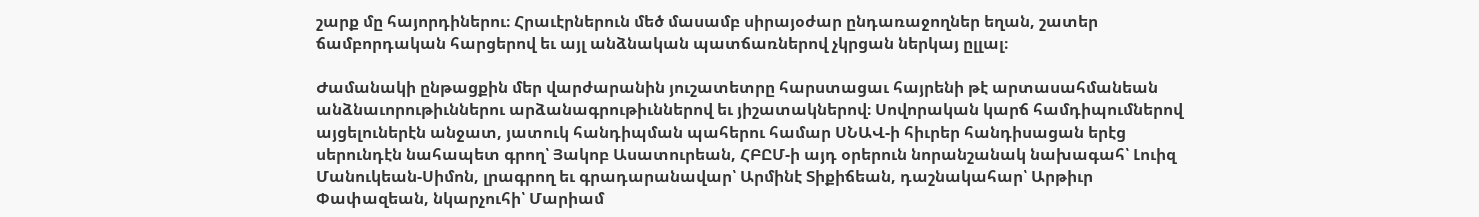շարք մը հայորդիներու։ Հրաւէրներուն մեծ մասամբ սիրայօժար ընդառաջողներ եղան, շատեր ճամբորդական հարցերով եւ այլ անձնական պատճառներով չկրցան ներկայ ըլլալ։

Ժամանակի ընթացքին մեր վարժարանին յուշատետրը հարստացաւ հայրենի թէ արտասահմանեան անձնաւորութիւններու արձանագրութիւններով եւ յիշատակներով։ Սովորական կարճ համդիպումներով այցելուներէն անջատ, յատուկ հանդիպման պահերու համար ՍՆԱՎ-ի հիւրեր հանդիսացան երէց սերունդէն նահապետ գրող՝ Յակոբ Ասատուրեան, ՀԲԸՄ-ի այդ օրերուն նորանշանակ նախագահ՝ Լուիզ Մանուկեան-Սիմոն, լրագրող եւ գրադարանավար՝ Արմինէ Տիքիճեան, դաշնակահար՝ Արթիւր Փափազեան, նկարչուհի՝ Մարիամ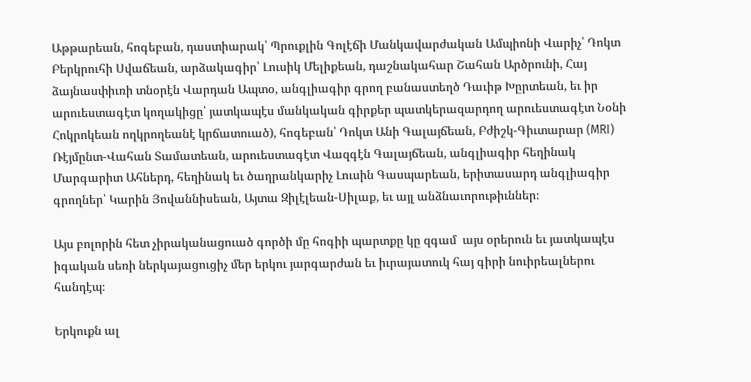Աթթարեան, հոգեբան, դաստիարակ՝ Պրուքլին Գոլէճի Մանկավարժական Ամպիոնի Վարիչ՝ Դոկտ Բերկրուհի Սվաճեան, արձակագիր՝ Լուսիկ Մելիքեան, դաշնակահար Շահան Արծրունի, Հայ ձայնասփիւռի տնօրէն Վարդան Ապտօ, անգլիագիր գրող բանաստեղծ Դաւիթ Խըրտեան, եւ իր արուեստագէտ կողակիցը՝ յատկապէս մանկական գիրքեր պատկերազարդող արուեստագէտ Նօնի Հոկրոկեան ողկրողեանէ կրճատուած), հոգեբան՝ Դոկտ Անի Գալայճեան, Բժիշկ-Գիւտարար (MRI) Ռէյմընտ-Վահան Տամատեան, արուեստագէտ Վազգէն Գալայճեան, անգլիագիր հեղինակ Մարգարիտ Ահներդ, հեղինակ եւ ծաղրանկարիչ Լուսին Գասպարեան, երիտասարդ անգլիագիր գրողներ՝ Կարին Յովաննիսեան, Այտա Զիլէլեան-Սիլաք, եւ այլ անձնաւորութիւններ։

Այս բոլորին հետ չիրականացուած գործի մը հոգիի պարտքը կը զգամ  այս օրերուն եւ յատկապէս իգական սեռի ներկայացուցիչ մեր երկու յարգարժան եւ իւրայատուկ հայ գիրի նուիրեալներու հանդէպ։

Երկուքն ալ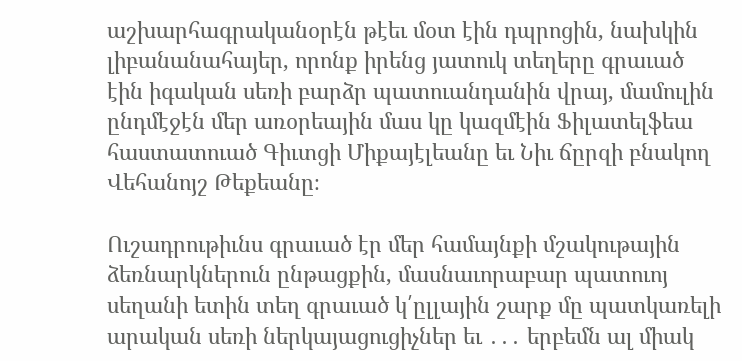աշխարհագրականօրէն թէեւ մօտ էին դպրոցին, նախկին լիբանանահայեր, որոնք իրենց յատուկ տեղերը գրաւած էին իգական սեռի բարձր պատուանդանին վրայ, մամուլին ընդմէջէն մեր առօրեային մաս կը կազմէին Ֆիլատելֆեա հաստատուած Գիւտցի Միքայէլեանը եւ Նիւ ճըրզի բնակող Վեհանոյշ Թեքեանը։

Ուշադրութիւնս գրաւած էր մեր համայնքի մշակութային ձեռնարկներուն ընթացքին, մասնաւորաբար պատուոյ սեղանի ետին տեղ գրաւած կ՛ըլլային շարք մը պատկառելի արական սեռի ներկայացուցիչներ եւ ․․․ երբեմն ալ միակ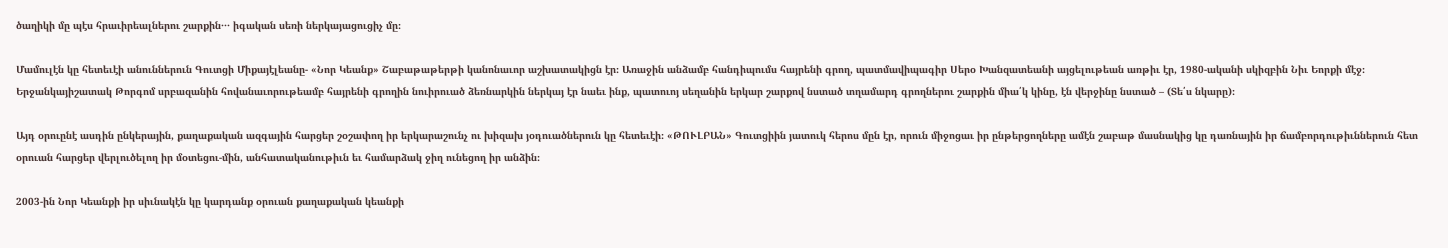ծաղիկի մը պէս հրաւիրեալներու շարքին․․․ իգական սեռի ներկայացուցիչ մը։

Մամուլէն կը հետեւէի անուններուն Գուտցի Միքայէլեանը- «Նոր Կեանք» Շաբաթաթերթի կանոնաւոր աշխատակիցն էր։ Առաջին անձամբ հանդիպումս հայրենի գրող, պատմավիպագիր Սերօ Խանզատեանի այցելութեան առթիւ էր, 1980-ականի սկիզբին Նիւ Եորքի մէջ։ Երջանկայիշատակ Թորգոմ սրբազանին հովանաւորութեամբ հայրենի գրողին նուիրուած ձեռնարկին ներկայ էր նաեւ ինք, պատուոյ սեղանին երկար շարքով նստած տղամարդ գրողներու շարքին միա՛կ կինը, էն վերջինը նստած – (Տե՛ս նկարը)։

Այդ օրուընէ ասդին ընկերային, քաղաքական ազգային հարցեր շօշափող իր երկարաշունչ ու խիզախ յօդուածներուն կը հետեւէի։ «ԹՈՒԼԲԱՆ» Գուտցիին յատուկ հերոս մըն էր, որուն միջոցաւ իր ընթերցողները ամէն շաբաթ մասնակից կը դառնային իր ճամբորդութիւններուն հետ օրուան հարցեր վերլուծելող իր մօտեցու-մին, անհատականութիւն եւ համարձակ ջիղ ունեցող իր անձին։

2003-ին Նոր Կեանքի իր սիւնակէն կը կարդանք օրուան քաղաքական կեանքի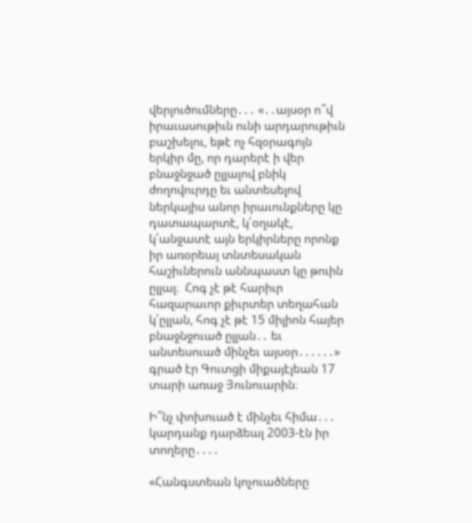վերլուծումները․․․ «․․այսօր ո՞վ  իրաւասութիւն ունի արդարութիւն բաշխելու, եթէ ոչ հզօրագոյն երկիր մը, որ դարերէ ի վեր բնաջնջած ըլլալով բնիկ ժողովուրդը եւ անտեսելով ներկայիս անոր իրաւունքները կը դատապարտէ, կ՛օղակէ, կ՛անջատէ այն երկիրները որոնք իր առօրեայ տնտեսական հաշիւներուն աննպաստ կը թուին ըլլալ։  Հոգ չէ թէ հարիւր հազարաւոր քիւրտեր տեղահան կ՛ըլլան, հոգ չէ թէ 15 միլիոն հայեր բնաջնջուած ըլլան․․ եւ անտեսուած մինչեւ այսօր․․․․․․» գրած էր Գուտցի միքայէլեան 17  տարի առաջ Յունուարին։

Ի՞նչ փոխուած է մինչեւ հիմա․․․ կարդանք դարձեալ 2003-էն իր տողերը․․․․

«Հանգստեան կոչուածները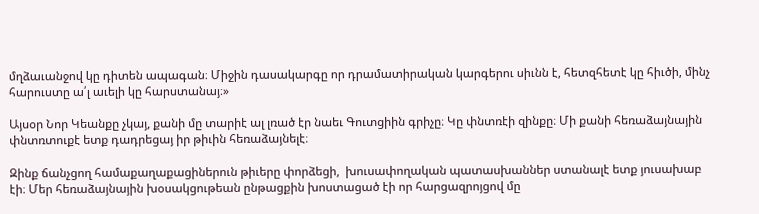մղձաւանջով կը դիտեն ապագան։ Միջին դասակարգը որ դրամատիրական կարգերու սիւնն է, հետզհետէ կը հիւծի, մինչ հարուստը ա՛լ աւելի կը հարստանայ։»

Այսօր Նոր Կեանքը չկայ, քանի մը տարիէ ալ լռած էր նաեւ Գուտցիին գրիչը։ Կը փնտռէի զինքը։ Մի քանի հեռաձայնային փնտռտուքէ ետք դադրեցայ իր թիւին հեռաձայնելէ։

Զինք ճանչցող համաքաղաքացիներուն թիւերը փորձեցի,  խուսափողական պատասխաններ ստանալէ ետք յուսախաբ էի։ Մեր հեռաձայնային խօսակցութեան ընթացքին խոստացած էի որ հարցազրոյցով մը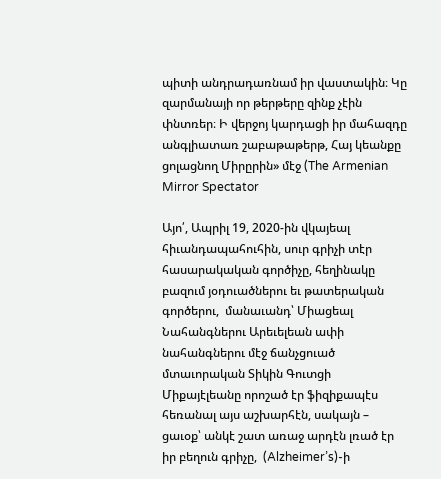պիտի անդրադառնամ իր վաստակին։ Կը զարմանայի որ թերթերը զինք չէին փնտռեր։ Ի վերջոյ կարդացի իր մահազդը անգլիատառ շաբաթաթերթ, Հայ կեանքը ցոլացնող Միրըրին» մէջ (The Armenian Mirror Spectator

Այո՛, Ապրիլ 19, 2020-ին վկայեալ հիւանդապահուհին, սուր գրիչի տէր հասարակական գործիչը, հեղինակը բազում յօդուածներու եւ թատերական գործերու,  մանաւանդ՝ Միացեալ Նահանգներու Արեւելեան ափի նահանգներու մէջ ճանչցուած մտաւորական Տիկին Գուտցի Միքայէլեանը որոշած էր ֆիզիքապէս հեռանալ այս աշխարհէն, սակայն – ցաւօք՝ անկէ շատ առաջ արդէն լռած էր իր բեղուն գրիչը,  (Alzheimer’s)-ի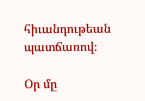հիւանդութեան պատճառով։

Օր մը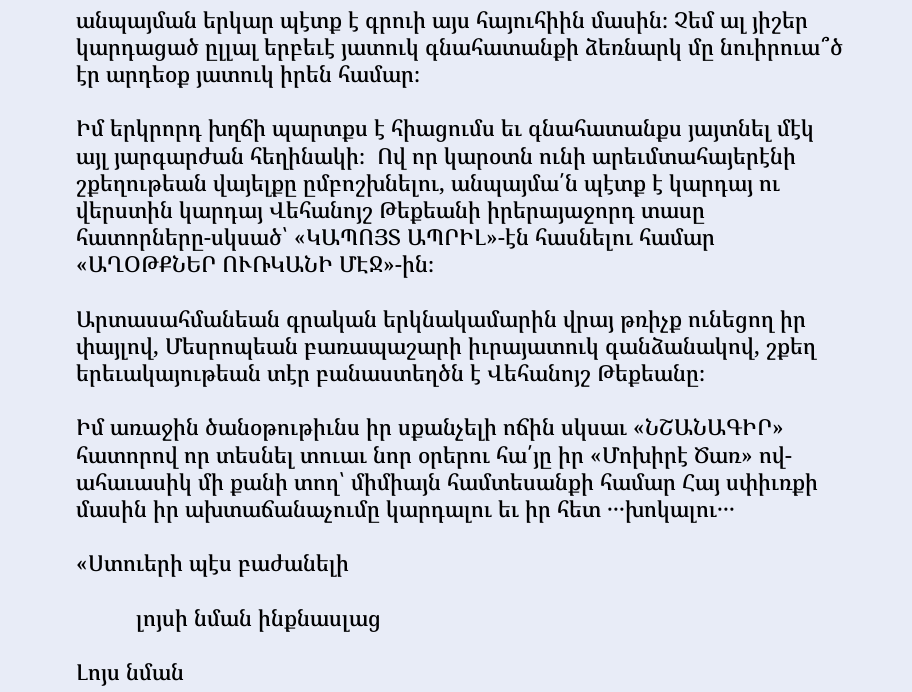անպայման երկար պէտք է գրուի այս հայուհիին մասին։ Չեմ ալ յիշեր կարդացած ըլլալ երբեւէ յատուկ գնահատանքի ձեռնարկ մը նուիրուա՞ծ էր արդեօք յատուկ իրեն համար։

Իմ երկրորդ խղճի պարտքս է հիացումս եւ գնահատանքս յայտնել մէկ այլ յարգարժան հեղինակի։  Ով որ կարօտն ունի արեւմտահայերէնի շքեղութեան վայելքը ըմբոշխնելու, անպայմա՛ն պէտք է կարդայ ու վերստին կարդայ Վեհանոյշ Թեքեանի իրերայաջորդ տասը հատորները-սկսած՝ «ԿԱՊՈՅՏ ԱՊՐԻԼ»-էն հասնելու համար «ԱՂՕԹՔՆԵՐ ՈՒՌԿԱՆԻ ՄԷՋ»-ին։

Արտասահմանեան գրական երկնակամարին վրայ թռիչք ունեցող իր փայլով, Մեսրոպեան բառապաշարի իւրայատուկ գանձանակով, շքեղ երեւակայութեան տէր բանաստեղծն է Վեհանոյշ Թեքեանը։

Իմ առաջին ծանօթութիւնս իր սքանչելի ոճին սկսաւ «ՆՇԱՆԱԳԻՐ» հատորով որ տեսնել տուաւ նոր օրերու հա՛յը իր «Մոխիրէ Ծառ» ով- ահաւասիկ մի քանի տող՝ միմիայն համտեսանքի համար Հայ սփիւռքի մասին իր ախտաճանաչումը կարդալու եւ իր հետ ․․․խոկալու․․․

«Ստուերի պէս բաժանելի

          լոյսի նման ինքնասլաց

Լոյս նման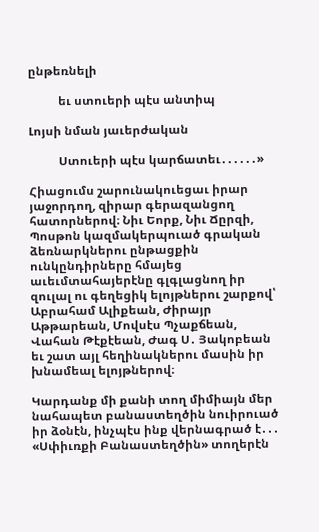ընթեռնելի

          եւ ստուերի պէս անտիպ

Լոյսի նման յաւերժական

          Ստուերի պէս կարճատեւ․․․․․․»

Հիացումս շարունակուեցաւ իրար յաջորդող, զիրար գերազանցող հատորներով։ Նիւ Եորք, Նիւ Ճըրզի, Պոսթոն կազմակերպուած գրական ձեռնարկներու ընթացքին ունկընդիրները հմայեց աւեւմտահայերէնը գլգլացնող իր զուլալ ու գեղեցիկ ելոյթներու շարքով՝ Աբրահամ Ալիքեան, Ժիրայր Աթթարեան, Մովսէս Պչաքճեան, Վահան Թէքէեան, Ժագ Ս․ Յակոբեան եւ շատ այլ հեղինակներու մասին իր խնամեալ ելոյթներով։

Կարդանք մի քանի տող միմիայն մեր նահապետ բանաստեղծին նուիրուած իր ձօնէն, ինչպէս ինք վերնագրած է․․․ «Սփիւռքի Բանաստեղծին» տողերէն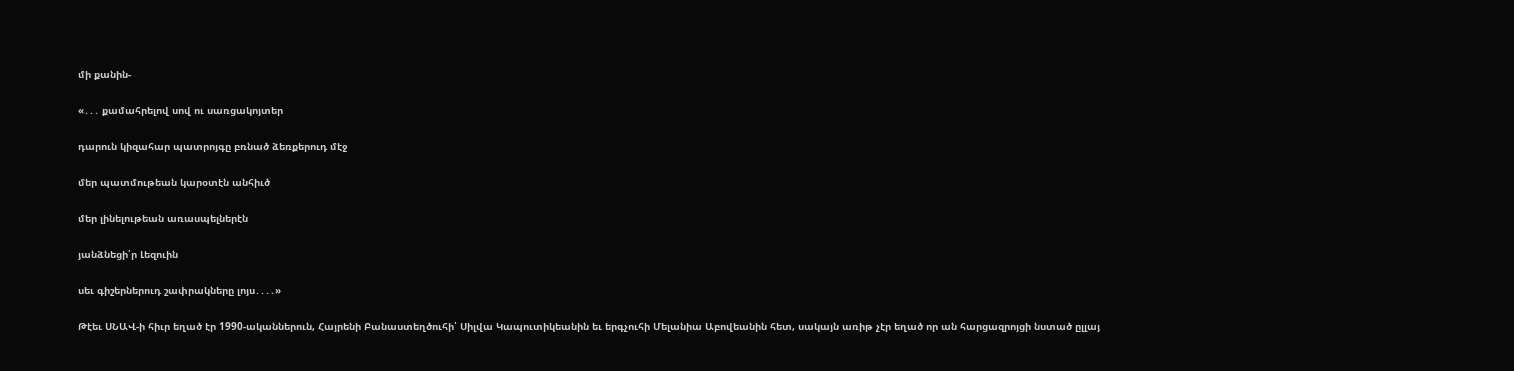մի քանին-

«․․․ քամահրելով սով ու սառցակոյտեր

դարուն կիզահար պատրոյգը բռնած ձեռքերուդ մէջ

մեր պատմութեան կարօտէն անհիւծ

մեր լինելութեան առասպելներէն

յանձնեցի՛ր Լեզուին

սեւ գիշերներուդ շափրակները լոյս․․․․»

Թէեւ ՍՆԱՎ-ի հիւր եղած էր 1990-ականներուն, Հայրենի Բանաստեղծուհի՝ Սիլվա Կապուտիկեանին եւ երգչուհի Մելանիա Աբովեանին հետ, սակայն առիթ չէր եղած որ ան հարցազրոյցի նստած ըլլայ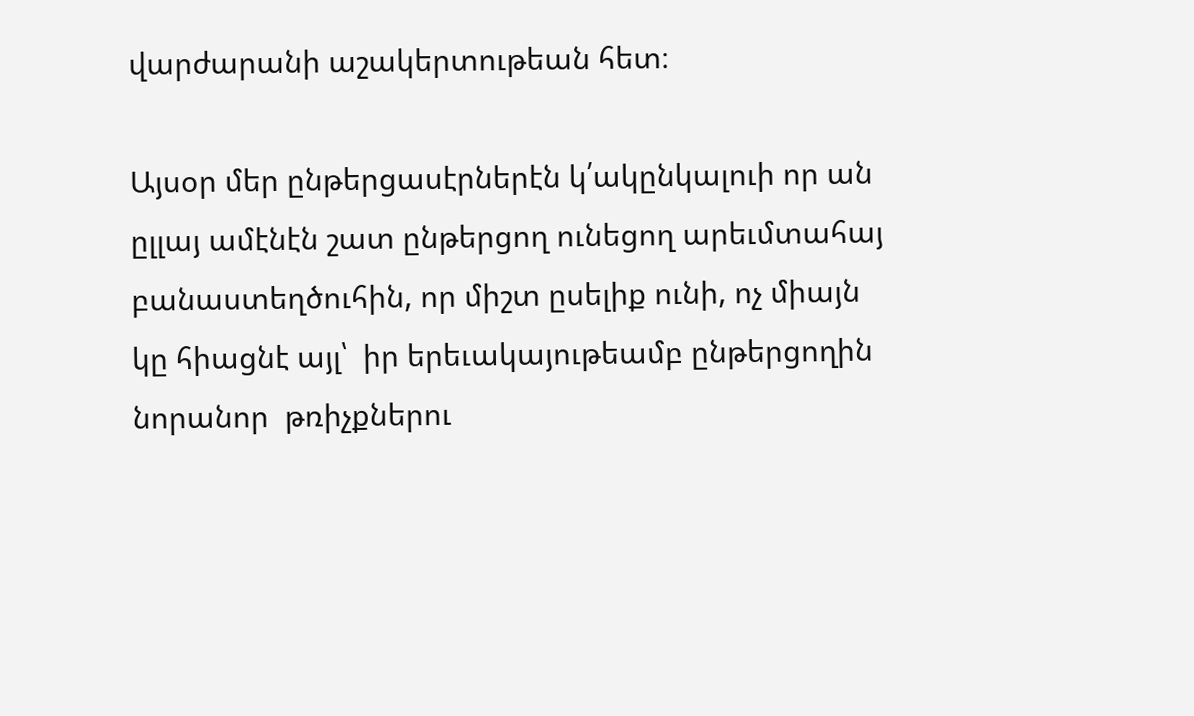վարժարանի աշակերտութեան հետ։

Այսօր մեր ընթերցասէրներէն կ՛ակընկալուի որ ան ըլլայ ամէնէն շատ ընթերցող ունեցող արեւմտահայ բանաստեղծուհին, որ միշտ ըսելիք ունի, ոչ միայն կը հիացնէ այլ՝  իր երեւակայութեամբ ընթերցողին նորանոր  թռիչքներու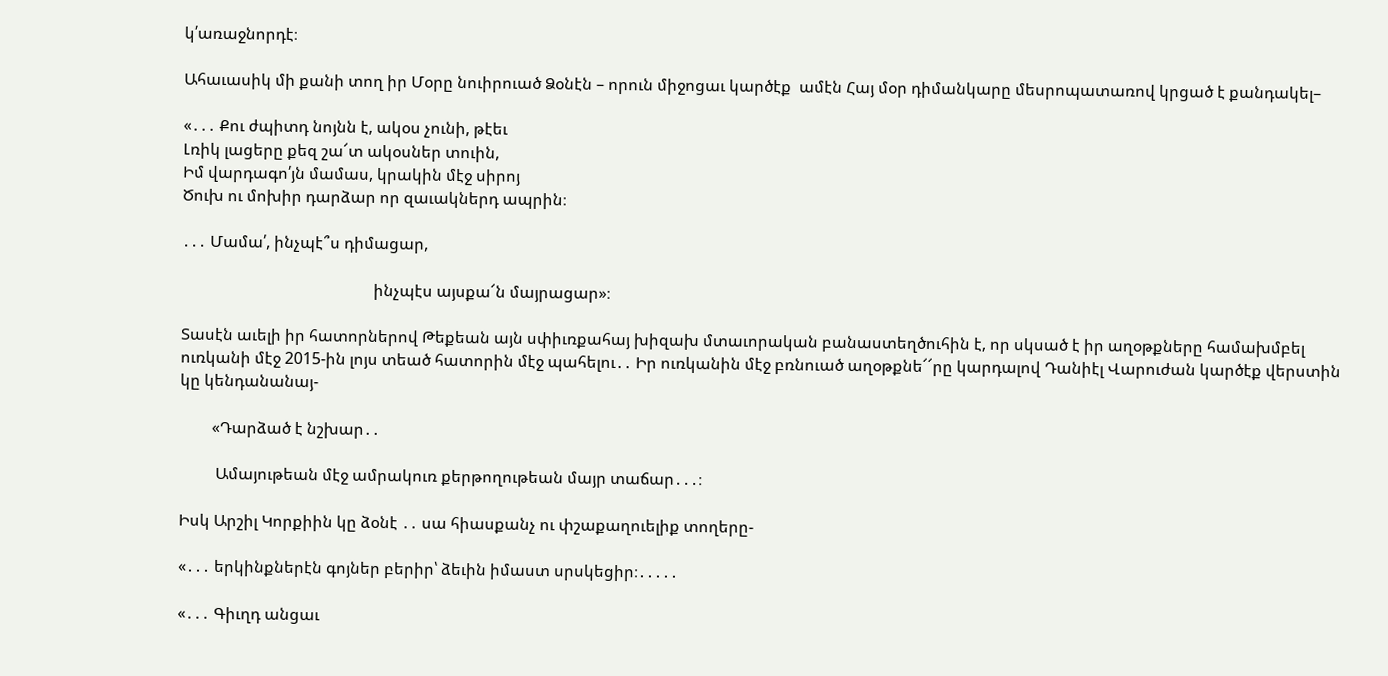կ՛առաջնորդէ։

Ահաւասիկ մի քանի տող իր Մօրը նուիրուած Ձօնէն – որուն միջոցաւ կարծէք  ամէն Հայ մօր դիմանկարը մեսրոպատառով կրցած է քանդակել–

«․․․ Քու ժպիտդ նոյնն է, ակօս չունի, թէեւ
Լռիկ լացերը քեզ շա՜տ ակօսներ տուին,
Իմ վարդագո՛յն մամաս, կրակին մէջ սիրոյ
Ծուխ ու մոխիր դարձար որ զաւակներդ ապրին։

․․․ Մամա՛, ինչպէ՞ս դիմացար,

                                                ինչպէս այսքա՜ն մայրացար»։

Տասէն աւելի իր հատորներով Թեքեան այն սփիւռքահայ խիզախ մտաւորական բանաստեղծուհին է, որ սկսած է իր աղօթքները համախմբել ուռկանի մէջ 2015-ին լոյս տեած հատորին մէջ պահելու․․ Իր ուռկանին մէջ բռնուած աղօթքնե՜՜րը կարդալով Դանիէլ Վարուժան կարծէք վերստին կը կենդանանայ-

        «Դարձած է նշխար․․

         Ամայութեան մէջ ամրակուռ քերթողութեան մայր տաճար․․․։

Իսկ Արշիլ Կորքիին կը ձօնէ ․․ սա հիասքանչ ու փշաքաղուելիք տողերը-

«․․․ երկինքներէն գոյներ բերիր՝ ձեւին իմաստ սրսկեցիր։․․․․․

«․․․ Գիւղդ անցաւ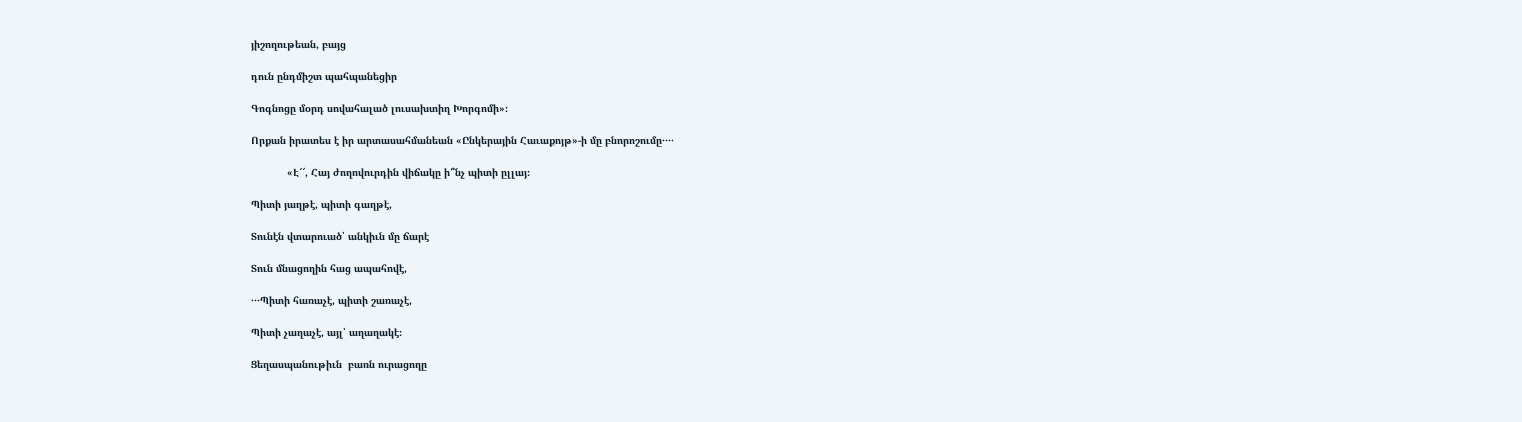յիշողութեան, բայց

դուն ընդմիշտ պահպանեցիր

Գոգնոցը մօրդ սովահալած լուսախտիղ Խորգոմի»։

Որքան իրատես է իր արտասահմանեան «Ընկերային Հաւաքոյթ»-ի մը բնորոշումը․․․․

            «Է՜՜, Հայ ժողովուրդին վիճակը ի՞նչ պիտի ըլլայ։

Պիտի յաղթէ, պիտի գաղթէ,

Տունէն վտարուած՝ անկիւն մը ճարէ

Տուն մնացողին հաց ապահովէ,

․․․Պիտի հառաչէ, պիտի շառաչէ,

Պիտի չաղաչէ, այլ՝ աղաղակէ։

Ցեղասպանութիւն  բառն ուրացողը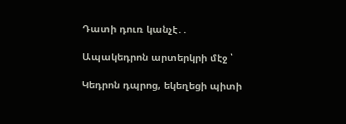Դատի դուռ կանչէ․․

Ապակեդրոն արտերկրի մէջ ՝

Կեդրոն դպրոց, եկեղեցի պիտի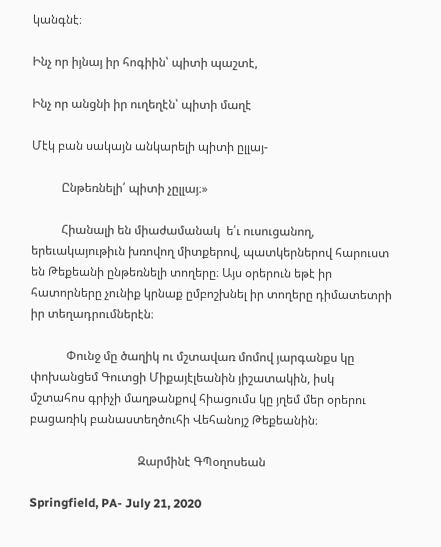կանգնէ։

Ինչ որ իյնայ իր հոգիին՝ պիտի պաշտէ,

Ինչ որ անցնի իր ուղեղէն՝ պիտի մաղէ

Մէկ բան սակայն անկարելի պիտի ըլլայ-

          Ընթեռնելի՛ պիտի չըլլայ։»

          Հիանալի են միաժամանակ  ե՛ւ ուսուցանող, երեւակայութիւն խռովող միտքերով, պատկերներով հարուստ են Թեքեանի ընթեռնելի տողերը։ Այս օրերուն եթէ իր հատորները չունիք կրնաք ըմբոշխնել իր տողերը դիմատետրի իր տեղադրումներէն։

            Փունջ մը ծաղիկ ու մշտավառ մոմով յարգանքս կը փոխանցեմ Գուտցի Միքայէլեանին յիշատակին, իսկ մշտահոս գրիչի մաղթանքով հիացումս կը յղեմ մեր օրերու բացառիկ բանաստեղծուհի Վեհանոյշ Թեքեանին։

                                    Զարմինէ ԳՊօղոսեան

Springfield, PA- July 21, 2020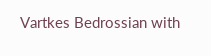Vartkes Bedrossian with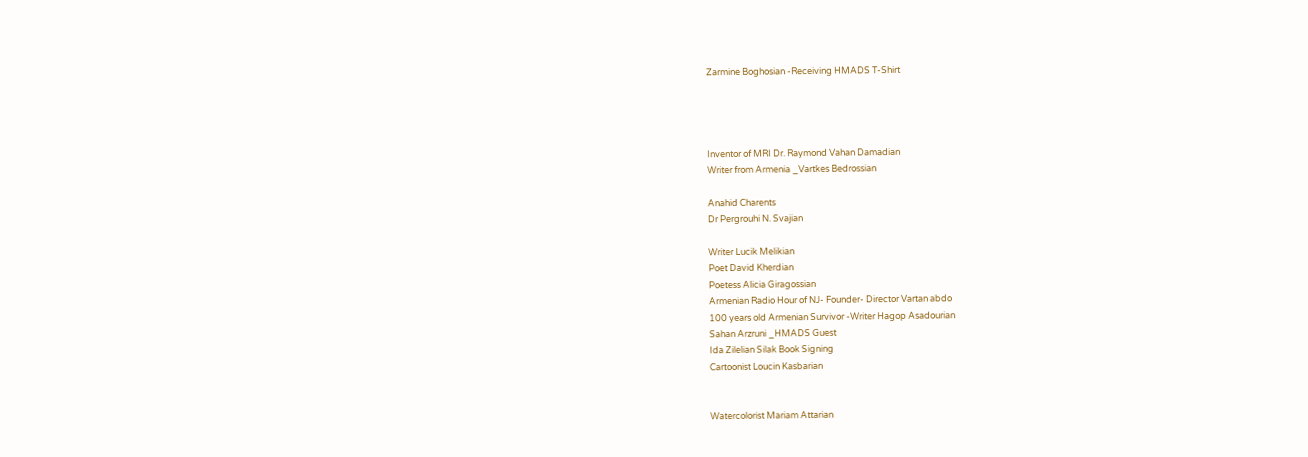Zarmine Boghosian -Receiving HMADS T-Shirt




Inventor of MRI Dr. Raymond Vahan Damadian
Writer from Armenia _Vartkes Bedrossian

Anahid Charents
Dr Pergrouhi N. Svajian

Writer Lucik Melikian
Poet David Kherdian
Poetess Alicia Giragossian
Armenian Radio Hour of NJ- Founder- Director Vartan abdo
100 years old Armenian Survivor -Writer Hagop Asadourian
Sahan Arzruni _HMADS Guest
Ida Zilelian Silak Book Signing
Cartoonist Loucin Kasbarian


Watercolorist Mariam Attarian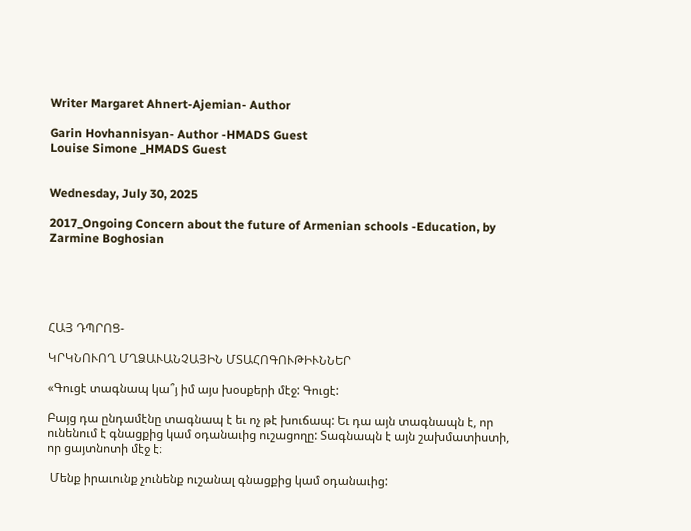Writer Margaret Ahnert-Ajemian- Author

Garin Hovhannisyan- Author -HMADS Guest
Louise Simone _HMADS Guest


Wednesday, July 30, 2025

2017_Ongoing Concern about the future of Armenian schools -Education, by Zarmine Boghosian





ՀԱՅ ԴՊՐՈՑ-

ԿՐԿՆՈՒՈՂ ՄՂՁԱՒԱՆՉԱՅԻՆ ՄՏԱՀՈԳՈՒԹԻՒՆՆԵՐ

«Գուցէ տագնապ կա՞յ իմ այս խօսքերի մէջ: Գուցէ:

Բայց դա ընդամէնը տագնապ է եւ ոչ թէ խուճապ: Եւ դա այն տագնապն է, որ ունենում է գնացքից կամ օդանաւից ուշացողը: Տագնապն է այն շախմատիստի, որ ցայտնոտի մէջ է։

 Մենք իրաւունք չունենք ուշանալ գնացքից կամ օդանաւից: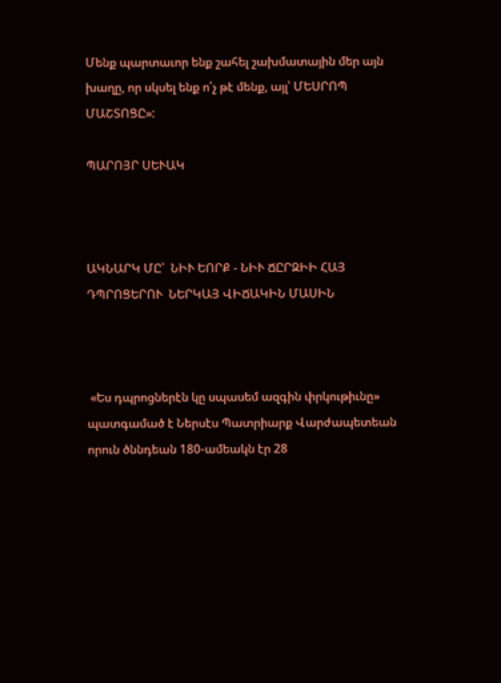Մենք պարտաւոր ենք շահել շախմատային մեր այն խաղը, որ սկսել ենք ո՛չ թէ մենք, այլ՝ ՄԵՍՐՈՊ ՄԱՇՏՈՑԸ»:

ՊԱՐՈՅՐ ՍԵՒԱԿ



ԱԿՆԱՐԿ ՄԸ՝  ՆԻՒ ԵՈՐՔ - ՆԻՒ ՃԸՐԶԻԻ ՀԱՅ ԴՊՐՈՑԵՐՈՒ  ՆԵՐԿԱՅ ՎԻՃԱԿԻՆ ՄԱՍԻՆ



 «Ես դպրոցներէն կը սպասեմ ազգին փրկութիւնը»  պատգամած է Ներսէս Պատրիարք Վարժապետեան որուն ծննդեան 180-ամեակն էր 28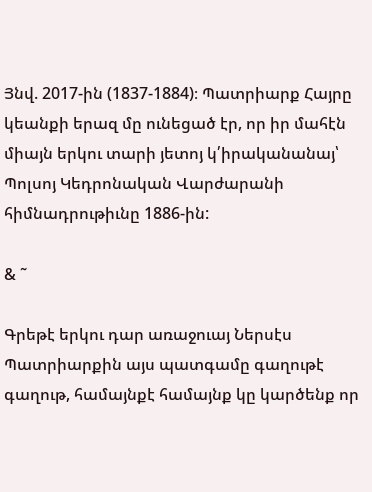Յնվ. 2017-ին (1837-1884)։ Պատրիարք Հայրը կեանքի երազ մը ունեցած էր, որ իր մահէն միայն երկու տարի յետոյ կ՛իրականանայ՝ Պոլսոյ Կեդրոնական Վարժարանի հիմնադրութիւնը 1886-ին:

& ˜

Գրեթէ երկու դար առաջուայ Ներսէս Պատրիարքին այս պատգամը գաղութէ գաղութ, համայնքէ համայնք կը կարծենք որ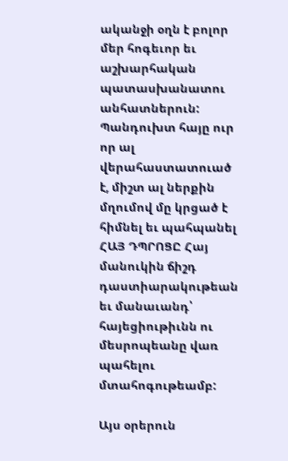ականջի օղն է բոլոր մեր հոգեւոր եւ աշխարհական պատասխանատու անհատներուն: Պանդուխտ հայը ուր որ ալ վերահաստատուած է, միշտ ալ ներքին մղումով մը կրցած է հիմնել եւ պահպանել ՀԱՅ ԴՊՐՈՑԸ Հայ մանուկին ճիշդ դաստիարակութեան եւ մանաւանդ՝ հայեցիութիւնն ու մեսրոպեանը վառ պահելու մտահոգութեամբ:

Այս օրերուն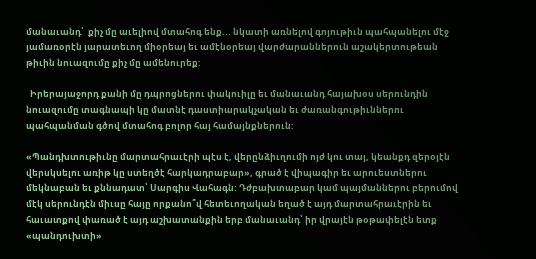մանաւանդ՝  քիչ մը աւելիով մտահոգ ենք... նկատի առնելով գոյութիւն պահպանելու մէջ յամառօրէն յարատեւող միօրեայ եւ ամէնօրեայ վարժարաններուն աշակերտութեան թիւին նուազումը քիչ մը ամենուրեք:

  Իրերայաջորդ քանի մը դպրոցներու փակուիլը եւ մանաւանդ հայախօս սերունդին նուազումը տագնապի կը մատնէ դաստիարակչական եւ ժառանգութիւններու պահպանման գծով մտահոգ բոլոր հայ համայնքներուն:

«Պանդխտութիւնը մարտահրաւէրի պէս է, վերընձիւղումի ոյժ կու տայ, կեանքդ զերօյէն վերսկսելու առիթ կը ստեղծէ հարկադրաբար», գրած է վիպագիր եւ արուեստներու մեկնաբան եւ քննադատ՝ Սարգիս Վահագն: Դժբախտաբար կամ պայմաններու բերումով մէկ սերունդէն միւսը հայը որքանո՞վ հետեւողական եղած է այդ մարտահրաւէրին եւ հաւատքով փառած է այդ աշխատանքին երբ մանաւանդ՝ իր վրայէն թօթափելէն ետք «պանդուխտի»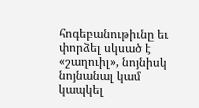հոգեբանութիւնը եւ փորձել սկսած է «շաղուիլ», նոյնիսկ նոյնանալ կամ կապկել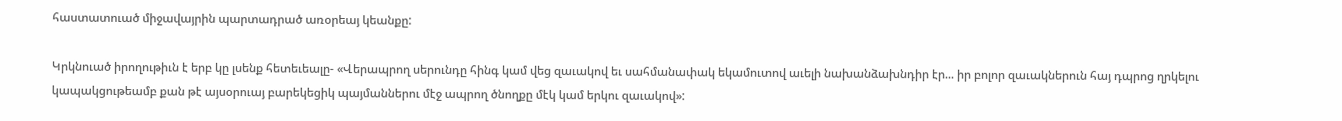հաստատուած միջավայրին պարտադրած առօրեայ կեանքը:

Կրկնուած իրողութիւն է երբ կը լսենք հետեւեալը- «Վերապրող սերունդը հինգ կամ վեց զաւակով եւ սահմանափակ եկամուտով աւելի նախանձախնդիր էր... իր բոլոր զաւակներուն հայ դպրոց ղրկելու կապակցութեամբ քան թէ այսօրուայ բարեկեցիկ պայմաններու մէջ ապրող ծնողքը մէկ կամ երկու զաւակով»: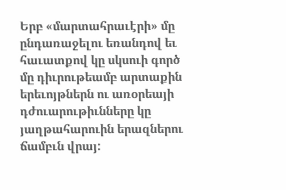Երբ «մարտահրաւէրի» մը ընդառաջելու եռանդով եւ հաւատքով կը սկսուի գործ մը դիւրութեամբ արտաքին երեւոյթներն ու առօրեայի դժուարութիւնները կը յաղթահարուին երազներու ճամբւն վրայ: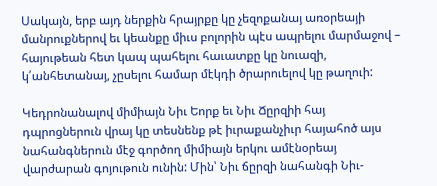Սակայն, երբ այդ ներքին հրայրքը կը չեզոքանայ առօրեայի մանրուքներով եւ կեանքը միւս բոլորին պէս ապրելու մարմաջով – հայութեան հետ կապ պահելու հաւատքը կը նուազի, կ՛անհետանայ, չըսելու համար մէկդի ծրարուելով կը թաղուի:

Կեդրոնանալով միմիայն Նիւ Եորք եւ Նիւ Ճըրզիի հայ դպրոցներուն վրայ կը տեսնենք թէ իւրաքանչիւր հայահոծ այս նահանգներուն մէջ գործող միմիայն երկու ամէնօրեայ վարժարան գոյութուն ունին: Մին՝ Նիւ ճըրզի նահանգի Նիւ-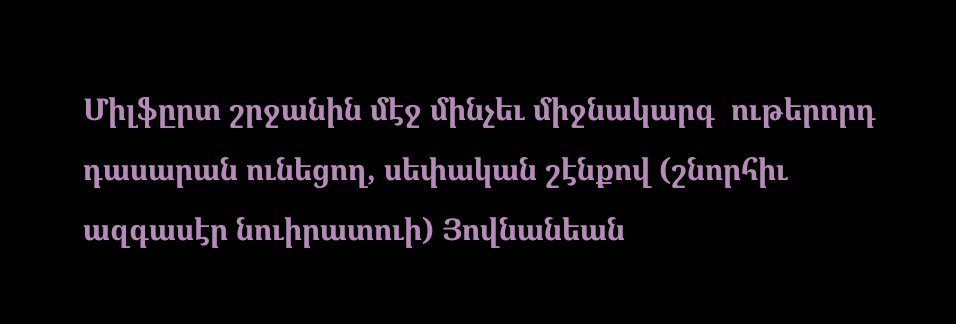Միլֆըրտ շրջանին մէջ մինչեւ միջնակարգ  ութերորդ դասարան ունեցող, սեփական շէնքով (շնորհիւ ազգասէր նուիրատուի) Յովնանեան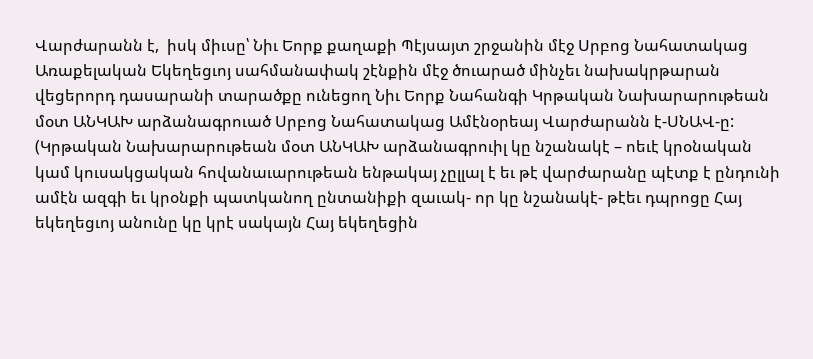Վարժարանն է,  իսկ միւսը՝ Նիւ Եորք քաղաքի Պէյսայտ շրջանին մէջ Սրբոց Նահատակաց Առաքելական Եկեղեցւոյ սահմանափակ շէնքին մէջ ծուարած մինչեւ նախակրթարան վեցերորդ դասարանի տարածքը ունեցող Նիւ Եորք Նահանգի Կրթական Նախարարութեան մօտ ԱՆԿԱԽ արձանագրուած Սրբոց Նահատակաց Ամէնօրեայ Վարժարանն է-ՍՆԱՎ-ը:  (Կրթական Նախարարութեան մօտ ԱՆԿԱԽ արձանագրուիլ կը նշանակէ – ոեւէ կրօնական կամ կուսակցական հովանաւարութեան ենթակայ չըլլալ է եւ թէ վարժարանը պէտք է ընդունի ամէն ազգի եւ կրօնքի պատկանող ընտանիքի զաւակ- որ կը նշանակէ- թէեւ դպրոցը Հայ եկեղեցւոյ անունը կը կրէ սակայն Հայ եկեղեցին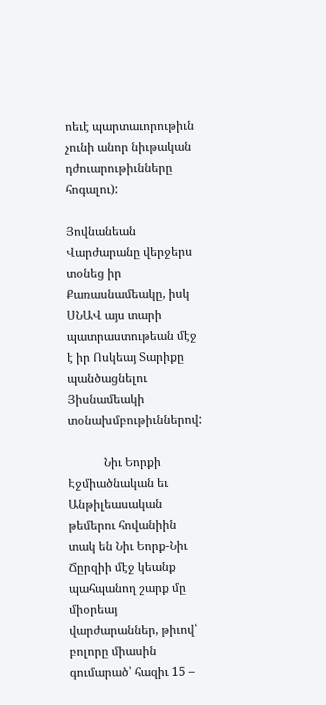ոեւէ պարտաւորութիւն չունի անոր նիւթական դժուարութիւնները հոգալու):

Յովնանեան Վարժարանը վերջերս տօնեց իր Քառասնամեակը, իսկ ՍՆԱՎ այս տարի պատրաստութեան մէջ է իր Ոսկեայ Տարիքը պանծացնելու Յիսնամեակի տօնախմբութիւններով:

            Նիւ Եորքի Էջմիածնական եւ Անթիլեասական թեմերու հովանիին տակ են Նիւ Եորք-Նիւ Ճըրզիի մէջ կեանք պահպանող շարք մը միօրեայ վարժարաններ, թիւով՝  բոլորը միասին գումարած՝ հազիւ 15 –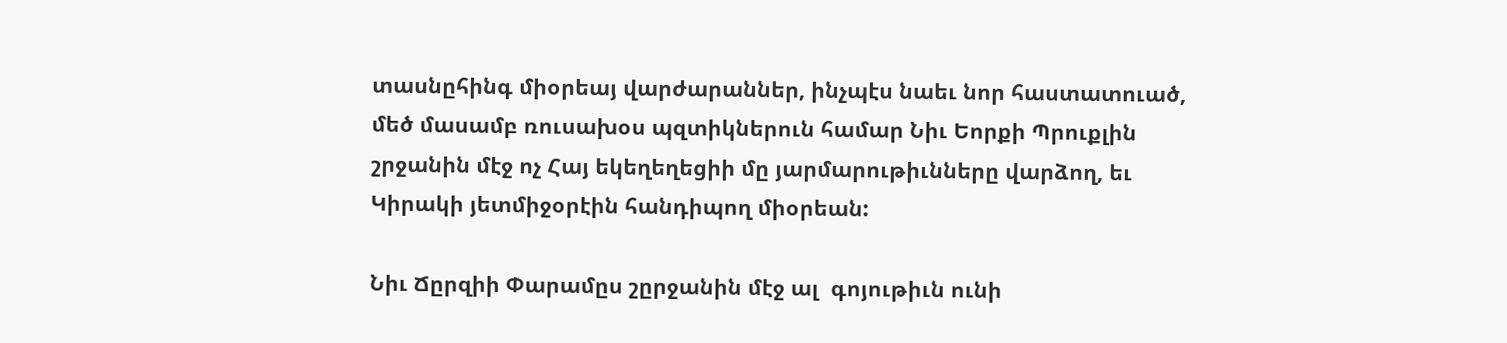տասնըհինգ միօրեայ վարժարաններ, ինչպէս նաեւ նոր հաստատուած, մեծ մասամբ ռուսախօս պզտիկներուն համար Նիւ Եորքի Պրուքլին շրջանին մէջ ոչ Հայ եկեղեղեցիի մը յարմարութիւնները վարձող, եւ Կիրակի յետմիջօրէին հանդիպող միօրեան:

Նիւ Ճըրզիի Փարամըս շըրջանին մէջ ալ  գոյութիւն ունի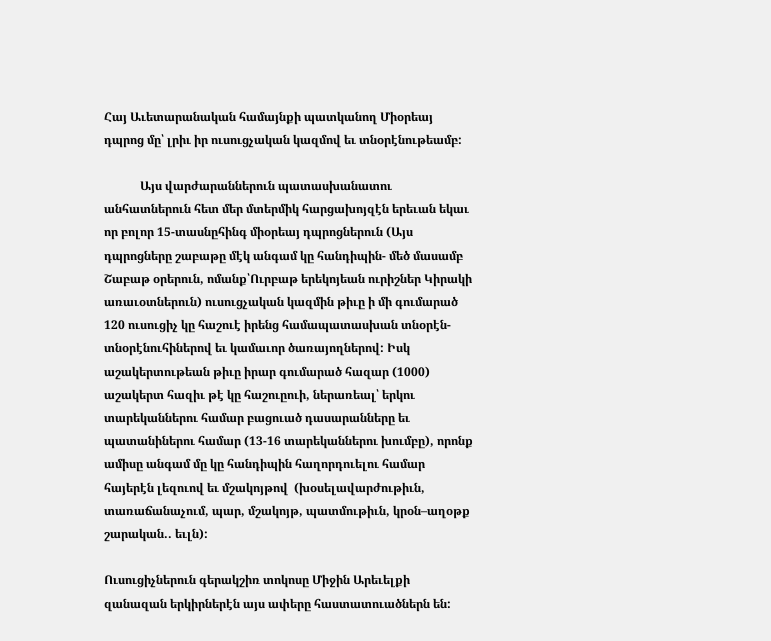Հայ Աւետարանական համայնքի պատկանող Միօրեայ դպրոց մը՝ լրիւ իր ուսուցչական կազմով եւ տնօրէնութեամբ:

            Այս վարժարաններուն պատասխանատու անհատներուն հետ մեր մտերմիկ հարցախոյզէն երեւան եկաւ որ բոլոր 15-տասնըհինգ միօրեայ դպրոցներուն (Այս դպրոցները շաբաթը մէկ անգամ կը հանդիպին- մեծ մասամբ Շաբաթ օրերուն, ոմանք՝Ուրբաթ երեկոյեան ուրիշներ Կիրակի առաւօտներուն) ուսուցչական կազմին թիւը ի մի գումարած 120 ուսուցիչ կը հաշուէ իրենց համապատասխան տնօրէն-տնօրէնուհիներով եւ կամաւոր ծառայողներով: Իսկ աշակերտութեան թիւը իրար գումարած հազար (1000) աշակերտ հազիւ թէ կը հաշուըուի, ներառեալ՝ երկու տարեկաններու համար բացուած դասարանները եւ պատանիներու համար (13-16 տարեկաններու խումբը), որոնք ամիսը անգամ մը կը հանդիպին հաղորդուելու համար հայերէն լեզուով եւ մշակոյթով  (խօսելավարժութիւն, տառաճանաչում, պար, մշակոյթ, պատմութիւն, կրօն–աղօթք շարական.. եւլն):

Ուսուցիչներուն գերակշիռ տոկոսը Միջին Արեւելքի զանազան երկիրներէն այս ափերը հաստատուածներն են: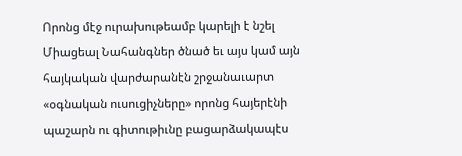Որոնց մէջ ուրախութեամբ կարելի է նշել Միացեալ Նահանգներ ծնած եւ այս կամ այն հայկական վարժարանէն շրջանաւարտ «օգնական ուսուցիչները» որոնց հայերէնի պաշարն ու գիտութիւնը բացարձակապէս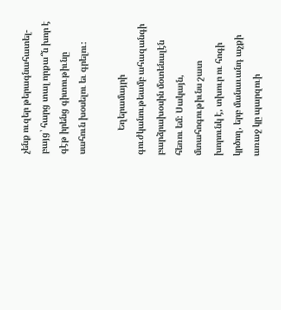չենք ուզեր թերագնահատել- բայց՝ հարց տալ որքա՞ն խոր է գէթ իրենց գիտութիւնը սահուն խօսելու եւ գրելու:

            Եղերամայրի գուժկանութեամբ ահազանգի բարձրախօսին մօտենալէն հեռու եմ: Սակայն, մտահոգութիւնս շատ խորունկ է, տխուր ու հոգի կրծող, երբ մանաւանդ աչքի առաջ կը պարզուի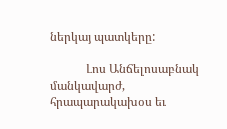ներկայ պատկերը:

            Լոս Անճելոսաբնակ մանկավարժ,  հրապարակախօս եւ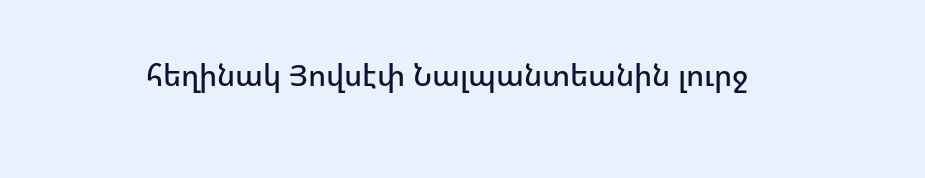հեղինակ Յովսէփ Նալպանտեանին լուրջ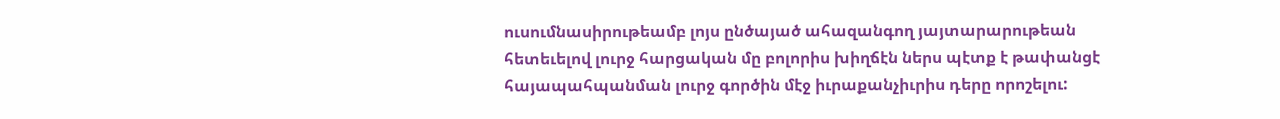ուսումնասիրութեամբ լոյս ընծայած ահազանգող յայտարարութեան հետեւելով լուրջ հարցական մը բոլորիս խիղճէն ներս պէտք է թափանցէ հայապահպանման լուրջ գործին մէջ իւրաքանչիւրիս դերը որոշելու: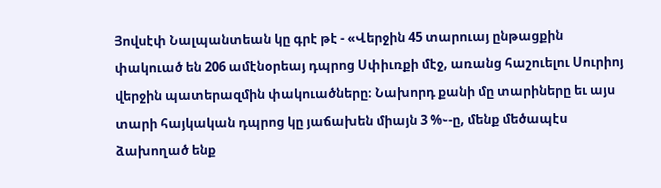Յովսէփ Նալպանտեան կը գրէ թէ - «Վերջին 45 տարուայ ընթացքին փակուած են 206 ամէնօրեայ դպրոց Սփիւռքի մէջ, առանց հաշուելու Սուրիոյ վերջին պատերազմին փակուածները։ Նախորդ քանի մը տարիները եւ այս տարի հայկական դպրոց կը յաճախեն միայն 3 %֊-ը, մենք մեծապէս ձախողած ենք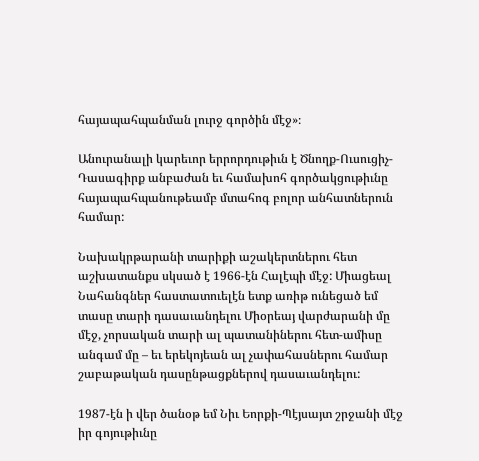հայապահպանման լուրջ գործին մէջ»։

Անուրանալի կարեւոր երրորդութիւն է Ծնողք-Ուսուցիչ-Դասագիրք անբաժան եւ համախոհ գործակցութիւնը հայապահպանութեամբ մտահոգ բոլոր անհատներուն համար:

Նախակրթարանի տարիքի աշակերտներու հետ աշխատանքս սկսած է 1966-էն Հալէպի մէջ: Միացեալ Նահանգներ հաստատուելէն ետք առիթ ունեցած եմ տասը տարի դասաւանդելու Միօրեայ վարժարանի մը մէջ, չորսական տարի ալ պատանիներու հետ-ամիսը անգամ մը – եւ երեկոյեան ալ չափահասներու համար շաբաթական դասընթացքներով դասաւանդելու:

1987-էն ի վեր ծանօթ եմ Նիւ Եորքի-Պէյսայտ շրջանի մէջ իր գոյութիւնը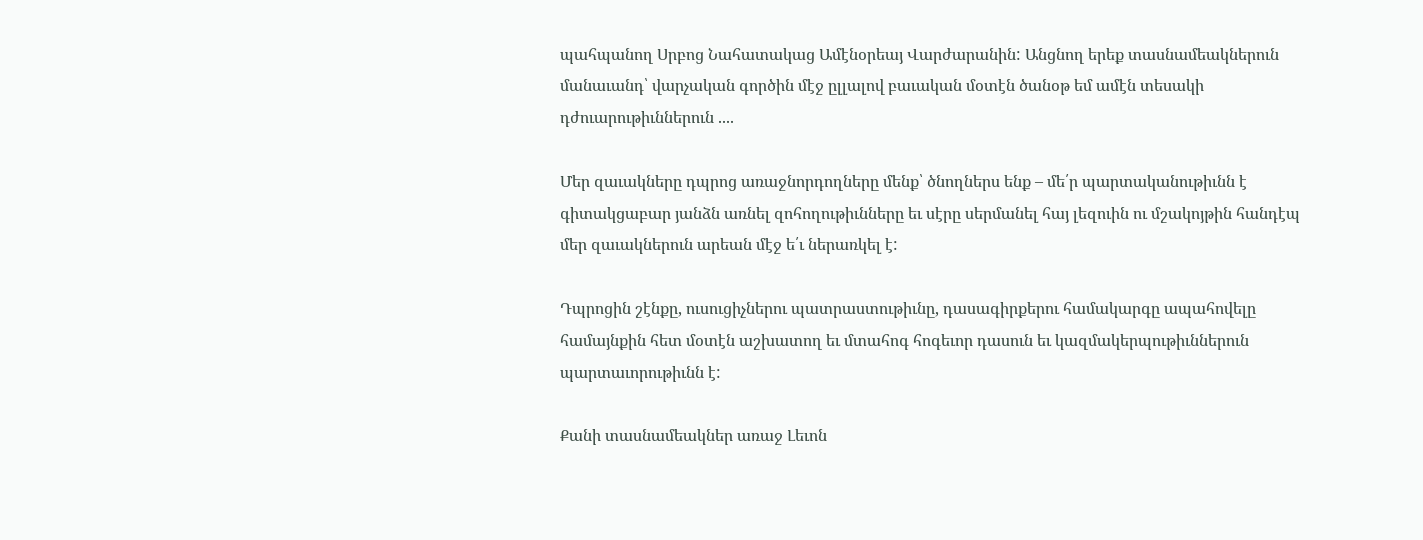պահպանող Սրբոց Նահատակաց Ամէնօրեայ Վարժարանին: Անցնող երեք տասնամեակներուն մանաւանդ՝ վարչական գործին մէջ ըլլալով բաւական մօտէն ծանօթ եմ ամէն տեսակի դժուարութիւններուն ....

Մեր զաւակները դպրոց առաջնորդողները մենք՝ ծնողներս ենք – մե՛ր պարտականութիւնն է գիտակցաբար յանձն առնել զոհողութիւնները եւ սէրը սերմանել հայ լեզուին ու մշակոյթին հանդէպ մեր զաւակներուն արեան մէջ ե՛ւ ներառկել է:

Դպրոցին շէնքը, ուսուցիչներու պատրաստութիւնը, դասագիրքերու համակարգը ապահովելը համայնքին հետ մօտէն աշխատող եւ մտահոգ հոգեւոր դասուն եւ կազմակերպութիւններուն պարտաւորութիւնն է:

Քանի տասնամեակներ առաջ Լեւոն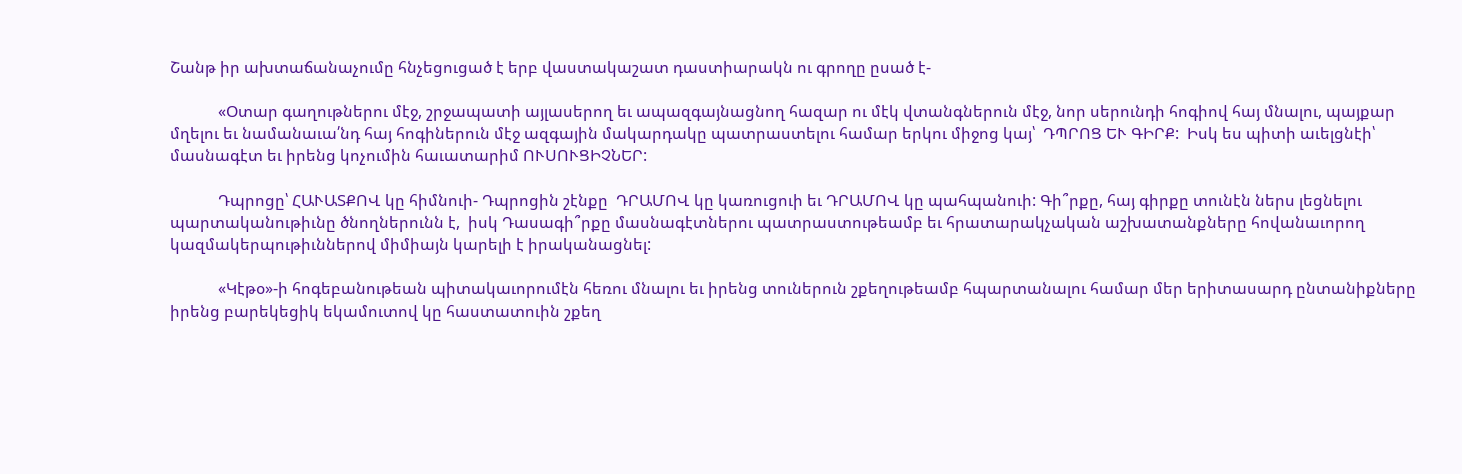Շանթ իր ախտաճանաչումը հնչեցուցած է երբ վաստակաշատ դաստիարակն ու գրողը ըսած է-

            «Օտար գաղութներու մէջ, շրջապատի այլասերող եւ ապազգայնացնող հազար ու մէկ վտանգներուն մէջ, նոր սերունդի հոգիով հայ մնալու, պայքար մղելու եւ նամանաւա՛նդ հայ հոգիներուն մէջ ազգային մակարդակը պատրաստելու համար երկու միջոց կայ՝  ԴՊՐՈՑ ԵՒ ԳԻՐՔ:  Իսկ ես պիտի աւելցնէի՝ մասնագէտ եւ իրենց կոչումին հաւատարիմ ՈՒՍՈՒՑԻՉՆԵՐ:

            Դպրոցը՝ ՀԱՒԱՏՔՈՎ կը հիմնուի- Դպրոցին շէնքը  ԴՐԱՄՈՎ կը կառուցուի եւ ԴՐԱՄՈՎ կը պահպանուի: Գի՞րքը, հայ գիրքը տունէն ներս լեցնելու  պարտականութիւնը ծնողներունն է,  իսկ Դասագի՞րքը մասնագէտներու պատրաստութեամբ եւ հրատարակչական աշխատանքները հովանաւորող կազմակերպութիւններով միմիայն կարելի է իրականացնել:

            «Կէթօ»-ի հոգեբանութեան պիտակաւորումէն հեռու մնալու եւ իրենց տուներուն շքեղութեամբ հպարտանալու համար մեր երիտասարդ ընտանիքները իրենց բարեկեցիկ եկամուտով կը հաստատուին շքեղ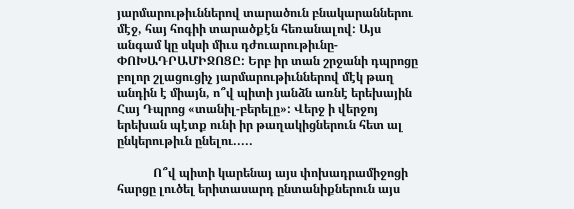յարմարութիւններով տարածուն բնակարաններու մէջ, հայ հոգիի տարածքէն հեռանալով: Այս անգամ կը սկսի միւս դժուարութիւնը- ՓՈԽԱԴՐԱՄԻՋՈՑԸ: Երբ իր տան շրջանի դպրոցը բոլոր շլացուցիչ յարմարութիւններով մէկ թաղ անդին է միայն, ո՞վ պիտի յանձն առնէ երեխային Հայ Դպրոց «տանիլ-բերելը»: Վերջ ի վերջոյ երեխան պէտք ունի իր թաղակիցներուն հետ ալ ընկերութիւն ընելու.....

            Ո՞վ պիտի կարենայ այս փոխադրամիջոցի հարցը լուծել երիտասարդ ընտանիքներուն այս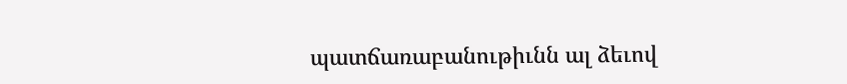պատճառաբանութիւնն ալ ձեւով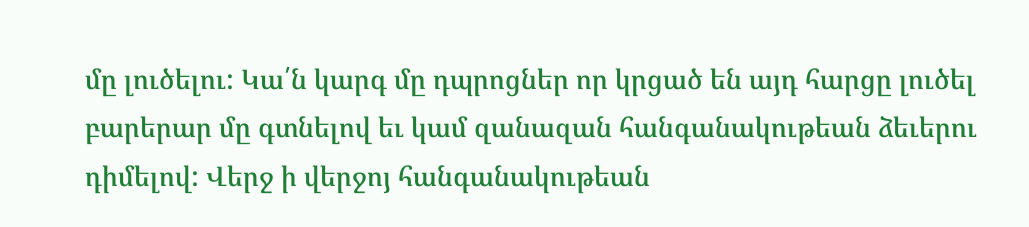մը լուծելու: Կա՛ն կարգ մը դպրոցներ որ կրցած են այդ հարցը լուծել բարերար մը գտնելով եւ կամ զանազան հանգանակութեան ձեւերու դիմելով: Վերջ ի վերջոյ հանգանակութեան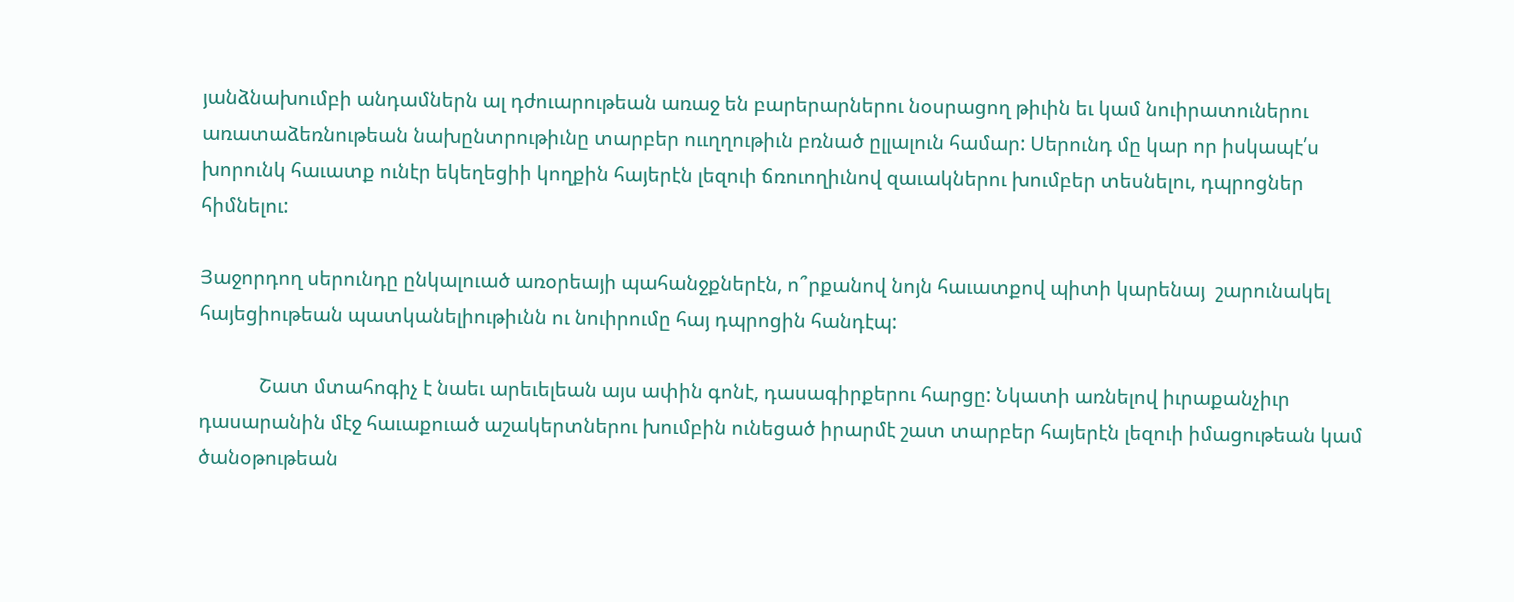յանձնախումբի անդամներն ալ դժուարութեան առաջ են բարերարներու նօսրացող թիւին եւ կամ նուիրատուներու առատաձեռնութեան նախընտրութիւնը տարբեր ոււղղութիւն բռնած ըլլալուն համար: Սերունդ մը կար որ իսկապէ՛ս  խորունկ հաւատք ունէր եկեղեցիի կողքին հայերէն լեզուի ճռուողիւնով զաւակներու խումբեր տեսնելու, դպրոցներ հիմնելու:

Յաջորդող սերունդը ընկալուած առօրեայի պահանջքներէն, ո՞րքանով նոյն հաւատքով պիտի կարենայ  շարունակել հայեցիութեան պատկանելիութիւնն ու նուիրումը հայ դպրոցին հանդէպ:

            Շատ մտահոգիչ է նաեւ արեւելեան այս ափին գոնէ, դասագիրքերու հարցը: Նկատի առնելով իւրաքանչիւր դասարանին մէջ հաւաքուած աշակերտներու խումբին ունեցած իրարմէ շատ տարբեր հայերէն լեզուի իմացութեան կամ ծանօթութեան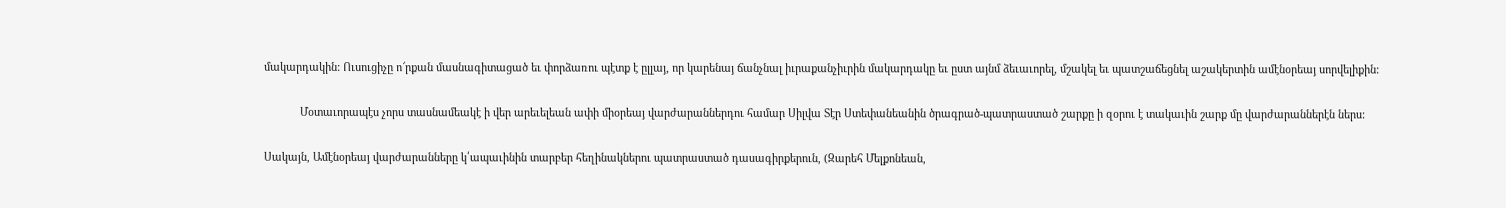մակարդակին: Ուսուցիչը ո՜րքան մասնագիտացած եւ փորձառու պէտք է ըլլայ, որ կարենայ ճանչնալ իւրաքանչիւրին մակարդակը եւ ըստ այնմ ձեւաւորել, մշակել եւ պատշաճեցնել աշակերտին ամէնօրեայ սորվելիքին:

            Մօտաւորապէս չորս տասնամեակէ ի վեր արեւելեան ափի միօրեայ վարժարաններդու համար Սիլվա Տէր Ստեփանեանին ծրագրած-պատրաստած շարքը ի զօրու է տակաւին շարք մը վարժարաններէն ներս:

Սակայն, Ամէնօրեայ վարժարանները կ՛ապաւինին տարբեր հեղինակներու պատրաստած դասագիրքերուն, (Զարեհ Մելքոնեան,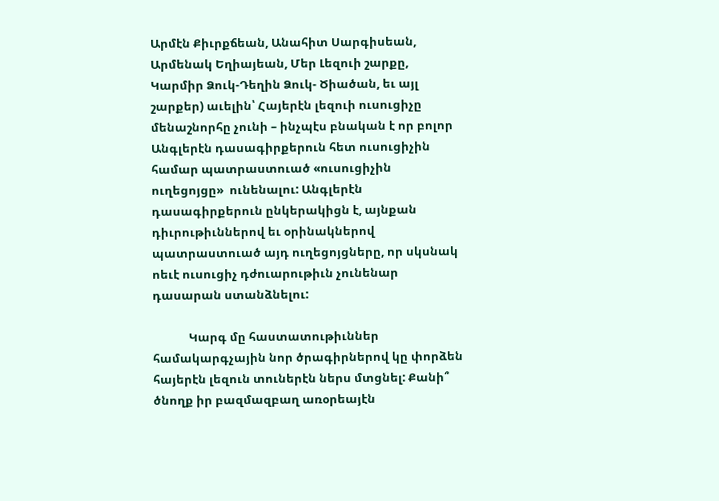Արմէն Քիւրքճեան, Անահիտ Սարգիսեան, Արմենակ Եղիայեան, Մեր Լեզուի շարքը, Կարմիր Ձուկ-Դեղին Ձուկ- Ծիածան, եւ այլ շարքեր) աւելին՝ Հայերէն լեզուի ուսուցիչը մենաշնորհը չունի – ինչպէս բնական է որ բոլոր Անգլերէն դասագիրքերուն հետ ուսուցիչին համար պատրաստուած «ուսուցիչին ուղեցոյցը»  ունենալու: Անգլերէն դասագիրքերուն ընկերակիցն է, այնքան դիւրութիւններով եւ օրինակներով պատրաստուած այդ ուղեցոյցները, որ սկսնակ ոեւէ ուսուցիչ դժուարութիւն չունենար դասարան ստանձնելու:

            Կարգ մը հաստատութիւններ համակարգչային նոր ծրագիրներով կը փորձեն հայերէն լեզուն տուներէն ներս մտցնել: Քանի՞ ծնողք իր բազմազբաղ առօրեայէն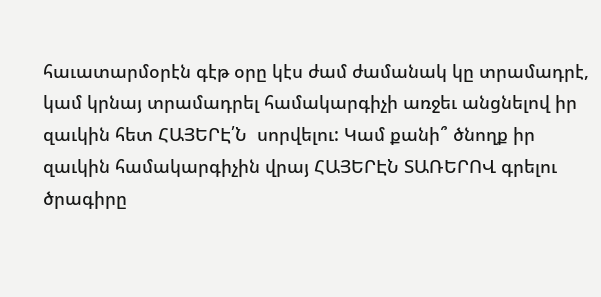հաւատարմօրէն գէթ օրը կէս ժամ ժամանակ կը տրամադրէ, կամ կրնայ տրամադրել համակարգիչի առջեւ անցնելով իր զաւկին հետ ՀԱՅԵՐԷ՛Ն  սորվելու: Կամ քանի՞ ծնողք իր զաւկին համակարգիչին վրայ ՀԱՅԵՐԷՆ ՏԱՌԵՐՈՎ գրելու ծրագիրը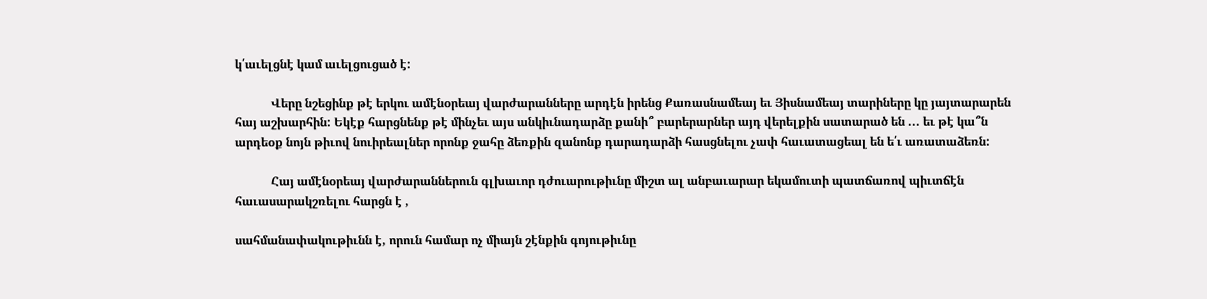կ՛աւելցնէ կամ աւելցուցած է:

            Վերը նշեցինք թէ երկու ամէնօրեայ վարժարանները արդէն իրենց Քառասնամեայ եւ Յիսնամեայ տարիները կը յայտարարեն հայ աշխարհին: Եկէք հարցնենք թէ մինչեւ այս անկիւնադարձը քանի՞ բարերարներ այդ վերելքին սատարած են ... եւ թէ կա՞ն արդեօք նոյն թիւով նուիրեալներ որոնք ջահը ձեռքին զանոնք դարադարձի հասցնելու չափ հաւատացեալ են ե՛ւ առատաձեռն:

            Հայ ամէնօրեայ վարժարաններուն գլխաւոր դժուարութիւնը միշտ ալ անբաւարար եկամուտի պատճառով պիւտճէն հաւասարակշռելու հարցն է ,

սահմանափակութիւնն է, որուն համար ոչ միայն շէնքին գոյութիւնը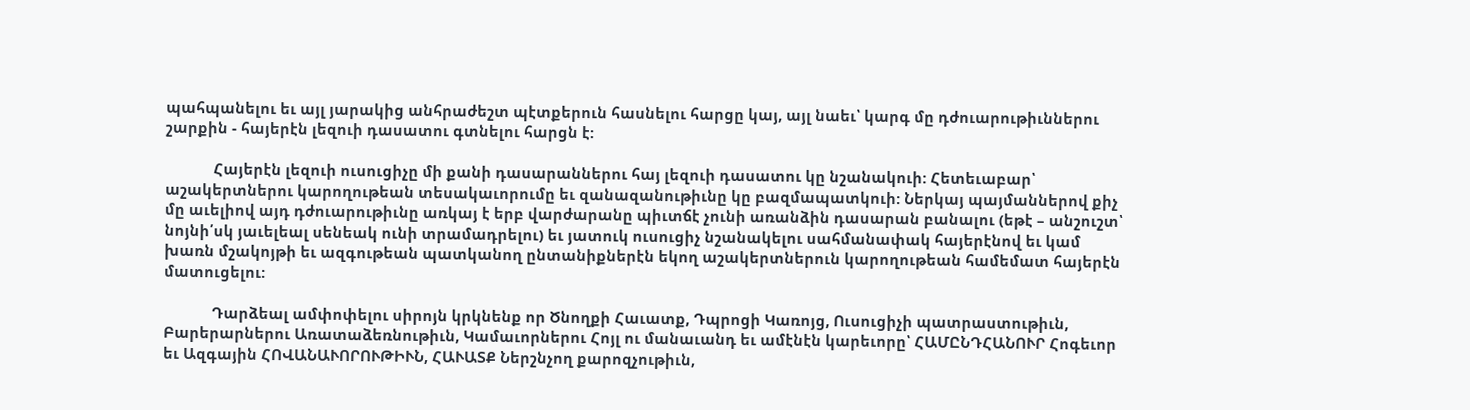պահպանելու եւ այլ յարակից անհրաժեշտ պէտքերուն հասնելու հարցը կայ, այլ նաեւ՝ կարգ մը դժուարութիւններու շարքին - հայերէն լեզուի դասատու գտնելու հարցն է:

            Հայերէն լեզուի ուսուցիչը մի քանի դասարաններու հայ լեզուի դասատու կը նշանակուի: Հետեւաբար՝ աշակերտներու կարողութեան տեսակաւորումը եւ զանազանութիւնը կը բազմապատկուի: Ներկայ պայմաններով քիչ մը աւելիով այդ դժուարութիւնը առկայ է երբ վարժարանը պիւտճէ չունի առանձին դասարան բանալու (եթէ – անշուշտ՝ նոյնի՛սկ յաւելեալ սենեակ ունի տրամադրելու) եւ յատուկ ուսուցիչ նշանակելու սահմանափակ հայերէնով եւ կամ խառն մշակոյթի եւ ազգութեան պատկանող ընտանիքներէն եկող աշակերտներուն կարողութեան համեմատ հայերէն մատուցելու:

            Դարձեալ ամփոփելու սիրոյն կրկնենք որ Ծնողքի Հաւատք, Դպրոցի Կառոյց, Ուսուցիչի պատրաստութիւն, Բարերարներու Առատաձեռնութիւն, Կամաւորներու Հոյլ ու մանաւանդ եւ ամէնէն կարեւորը՝ ՀԱՄԸՆԴՀԱՆՈՒՐ Հոգեւոր եւ Ազգային ՀՈՎԱՆԱՒՈՐՈՒԹԻՒՆ, ՀԱՒԱՏՔ Ներշնչող քարոզչութիւն,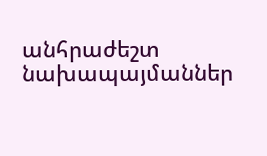անհրաժեշտ նախապայմաններ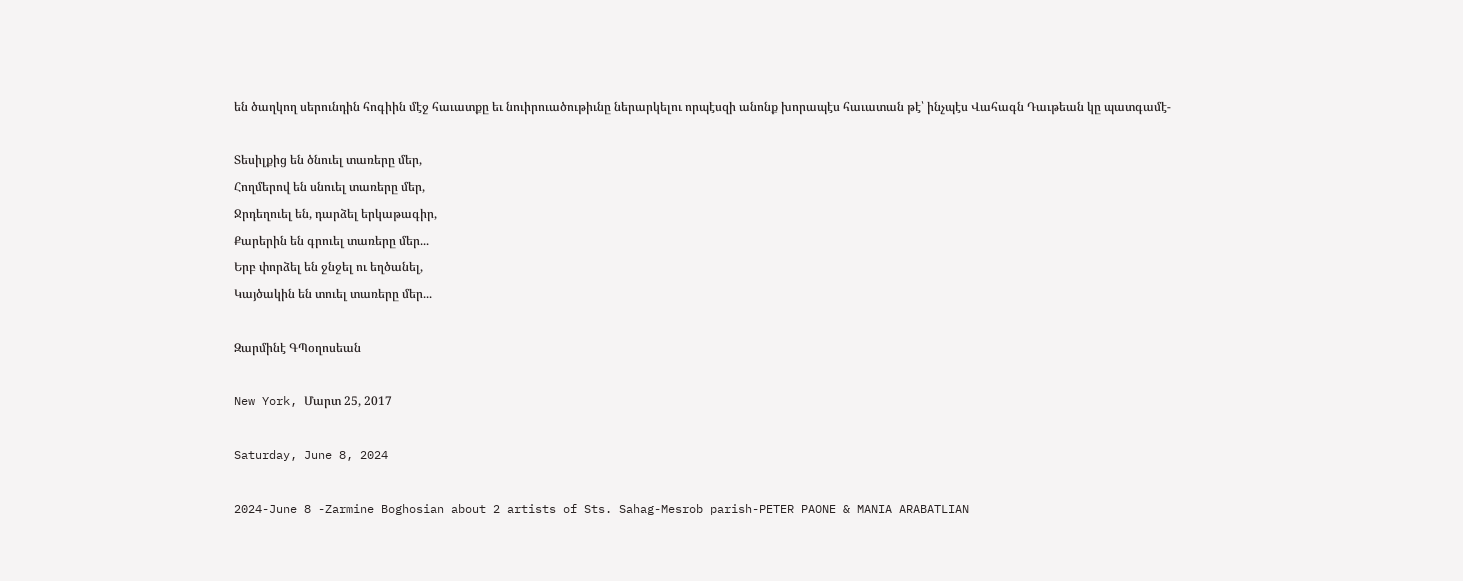են ծաղկող սերունդին հոգիին մէջ հաւատքը եւ նուիրուածութիւնը ներարկելու որպէսզի անոնք խորապէս հաւատան թէ՝ ինչպէս Վահագն Դաւթեան կը պատգամէ-

Տեսիլքից են ծնուել տառերը մեր,
Հողմերով են սնուել տառերը մեր,
Ջրդեղուել են, դարձել երկաթագիր,
Քարերին են գրուել տառերը մեր...
Երբ փորձել են ջնջել ու եղծանել,
Կայծակին են տուել տառերը մեր...

Զարմինէ ԳՊօղոսեան

New York, Մարտ 25, 2017

Saturday, June 8, 2024

2024-June 8 -Zarmine Boghosian about 2 artists of Sts. Sahag-Mesrob parish-PETER PAONE & MANIA ARABATLIAN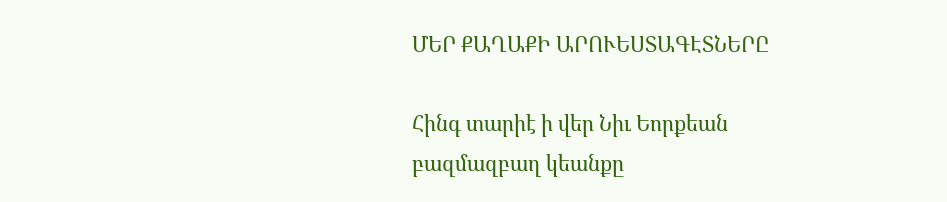ՄԵՐ ՔԱՂԱՔԻ ԱՐՈՒԵՍՏԱԳԷՏՆԵՐԸ

Հինգ տարիէ ի վեր Նիւ Եորքեան բազմազբաղ կեանքը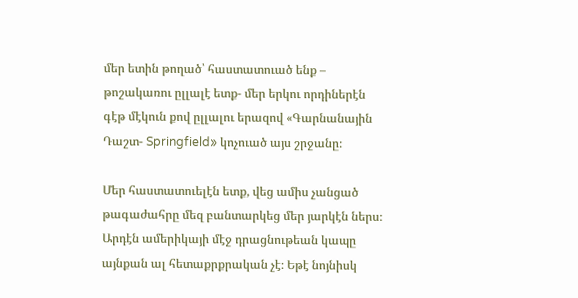մեր ետին թողած՝ հաստատուած ենք – թոշակառու ըլլալէ ետք- մեր երկու որդիներէն գէթ մէկուն քով ըլլալու երազով «Գարնանային Դաշտ- Springfield» կոչուած այս շրջանը։

Մեր հաստատուելէն ետք, վեց ամիս չանցած թագաժահրը մեզ բանտարկեց մեր յարկէն ներս։ Արդէն ամերիկայի մէջ դրացնութեան կապը այնքան ալ հետաքրքրական չէ։ Եթէ նոյնիսկ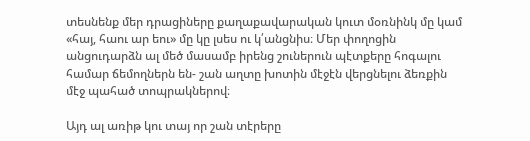տեսնենք մեր դրացիները քաղաքավարական կուտ մօռնինկ մը կամ «հայ, հաու ար եու» մը կը լսես ու կ՛անցնիս։ Մեր փողոցին անցուդարձն ալ մեծ մասամբ իրենց շուներուն պէտքերը հոգալու համար ճեմողներն են- շան աղտը խոտին մէջէն վերցնելու ձեռքին մէջ պահած տոպրակներով։

Այդ ալ առիթ կու տայ որ շան տէրերը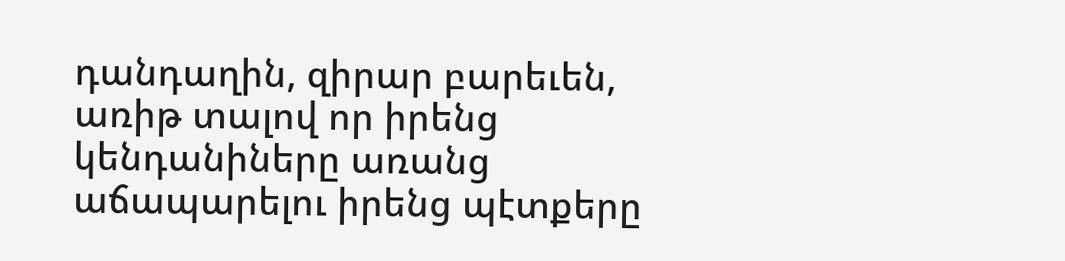դանդաղին, զիրար բարեւեն, առիթ տալով որ իրենց կենդանիները առանց աճապարելու իրենց պէտքերը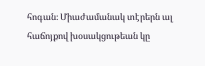հոգան։ Միաժամանակ տէրերն ալ հաճոյքով խօսակցութեան կը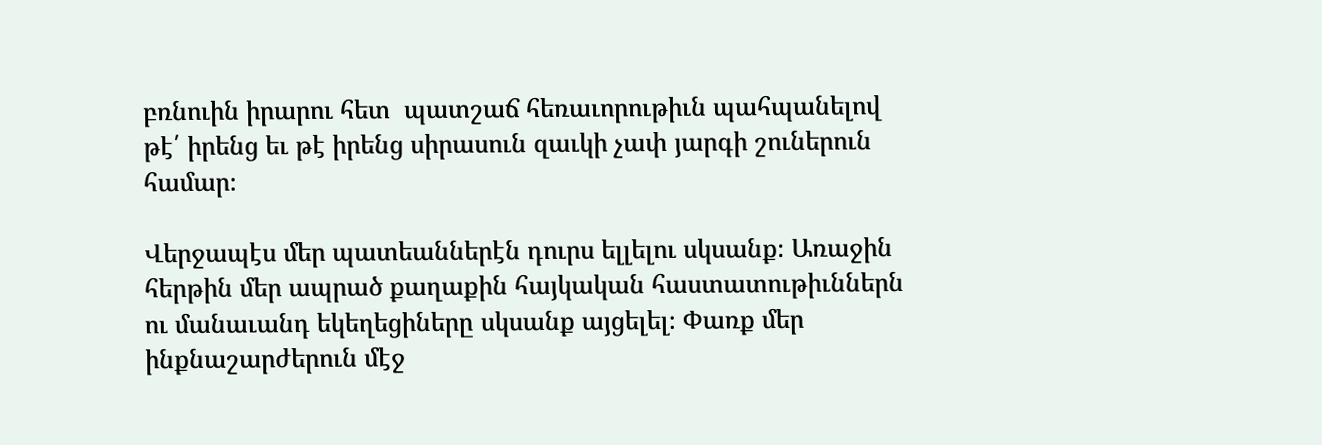բռնուին իրարու հետ  պատշաճ հեռաւորութիւն պահպանելով թէ՛ իրենց եւ թէ իրենց սիրասուն զաւկի չափ յարգի շուներուն համար։

Վերջապէս մեր պատեաններէն դուրս ելլելու սկսանք։ Առաջին հերթին մեր ապրած քաղաքին հայկական հաստատութիւններն ու մանաւանդ եկեղեցիները սկսանք այցելել։ Փառք մեր ինքնաշարժերուն մէջ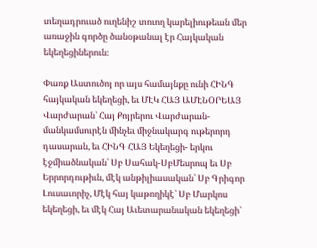տեղադրուած ուղենիշ տուող կարելիութեան մեր առաջին գործը ծանօթանալ էր Հայկական եկեղեցիներուն։

Փառք Աստուծոյ որ այս համայնքը ունի ՀԻՆԳ հայկական եկեղեցի, եւ ՄԷԿ ՀԱՅ ԱՄԷՆՕՐԵԱՅ Վարժարան՝ Հայ Քոյրերու Վարժարան- մանկամսուրէն մինչեւ միջնակարգ ութերորդ դասարան, եւ ՀԻՆԳ ՀԱՅ Եկեղեցի- երկու էջմիածնական՝ Սբ Սահակ-ՍբՄեսրոպ եւ Սբ Երրորդութիւն, մէկ անթիլիասական՝ Սբ Գրիգոր Լուսաւորիչ, Մէկ հայ կաթողիկէ՝ Սբ Մարկոս եկեղեցի, եւ մէկ Հայ Աւետարանական եկեղեցի՝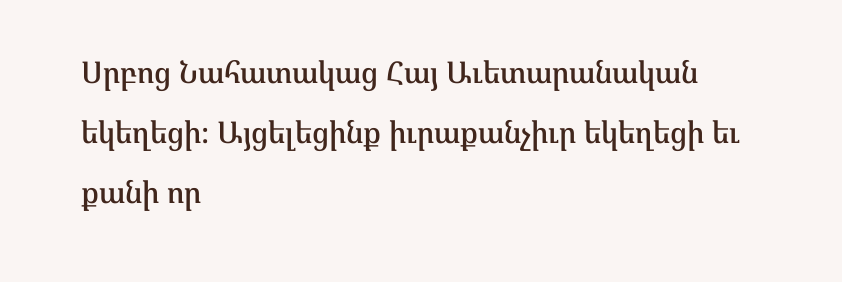Սրբոց Նահատակաց Հայ Աւետարանական եկեղեցի։ Այցելեցինք իւրաքանչիւր եկեղեցի եւ քանի որ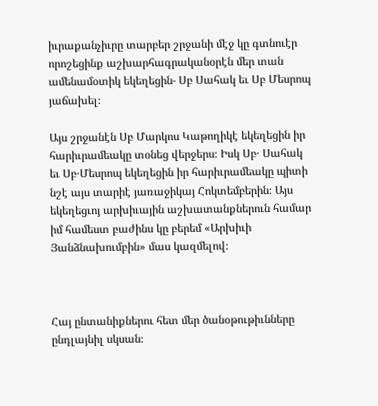իւրաքանչիւրը տարբեր շրջանի մէջ կը գտնուէր որոշեցինք աշխարհագրականօրէն մեր տան ամենամօտիկ եկեղեցին- Սբ Սահակ եւ Սբ Մեսրոպ յաճախել։

Այս շրջանէն Սբ Մարկոս Կաթողիկէ եկեղեցին իր հարիւրամեակը տօնեց վերջերս։ Իսկ Սբ․ Սահակ եւ Սբ․Մեսրոպ եկեղեցին իր հարիւրամեակը պիտի նշէ այս տարիէ յառաջիկայ Հոկտեմբերին։ Այս եկեղեցւոյ արխիւային աշխատանքներուն համար իմ համեստ բաժինս կը բերեմ «Արխիւի Յանձնախումբին» մաս կազմելով։



Հայ ընտանիքներու հետ մեր ծանօթութիւնները ընդլայնիլ սկսան։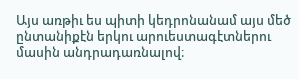Այս առթիւ ես պիտի կեդրոնանամ այս մեծ ընտանիքէն երկու արուեստագէտներու մասին անդրադառնալով։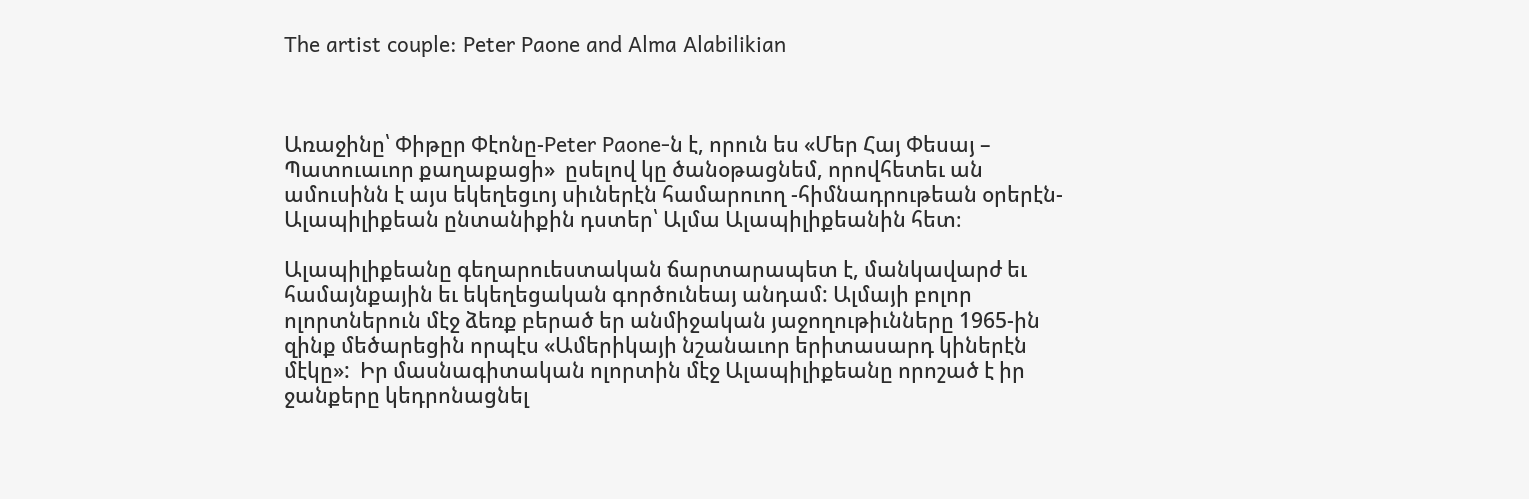The artist couple: Peter Paone and Alma Alabilikian



Առաջինը՝ Փիթըր Փէոնը-Peter Paone-ն է, որուն ես «Մեր Հայ Փեսայ – Պատուաւոր քաղաքացի»  ըսելով կը ծանօթացնեմ, որովհետեւ ան ամուսինն է այս եկեղեցւոյ սիւներէն համարուող -հիմնադրութեան օրերէն- Ալապիլիքեան ընտանիքին դստեր՝ Ալմա Ալապիլիքեանին հետ։

Ալապիլիքեանը գեղարուեստական ճարտարապետ է, մանկավարժ եւ համայնքային եւ եկեղեցական գործունեայ անդամ: Ալմայի բոլոր ոլորտներուն մէջ ձեռք բերած եր անմիջական յաջողութիւնները 1965-ին զինք մեծարեցին որպէս «Ամերիկայի նշանաւոր երիտասարդ կիներէն մէկը»:  Իր մասնագիտական ոլորտին մէջ Ալապիլիքեանը որոշած է իր ջանքերը կեդրոնացնել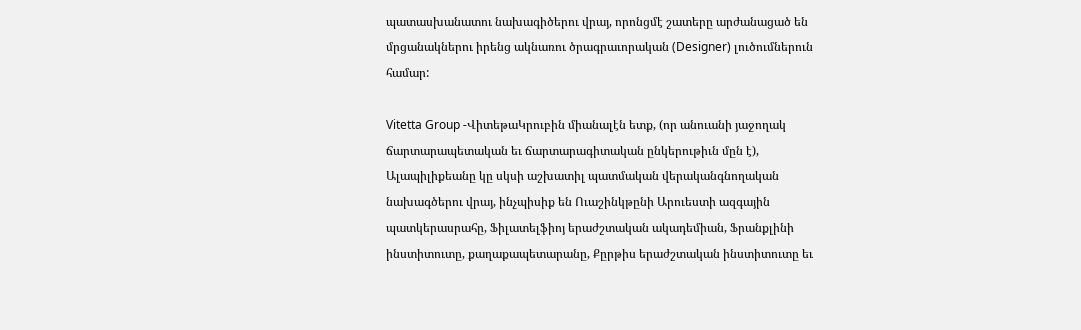պատասխանատու նախագիծերու վրայ, որոնցմէ շատերը արժանացած են մրցանակներու իրենց ակնառու ծրագրաւորական (Designer) լուծումներուն համար:

Vitetta Group -ՎիտեթաԿրուբին միանալէն ետք, (որ անուանի յաջողակ ճարտարապետական եւ ճարտարագիտական ընկերութիւն մըն է), Ալապիլիքեանը կը սկսի աշխատիլ պատմական վերականգնողական նախագծերու վրայ, ինչպիսիք են Ուաշինկթընի Արուեստի ազգային պատկերասրահը, Ֆիլատելֆիոյ երաժշտական ակադեմիան, Ֆրանքլինի ինստիտուտը, քաղաքապետարանը, Քըրթիս երաժշտական ինստիտուտը եւ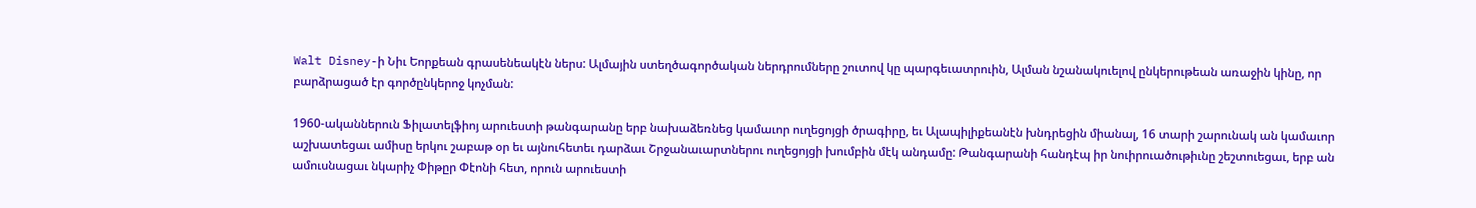Walt Disney-ի Նիւ Եորքեան գրասենեակէն ներս: Ալմային ստեղծագործական ներդրումները շուտով կը պարգեւատրուին, Ալման նշանակուելով ընկերութեան առաջին կինը, որ բարձրացած էր գործընկերոջ կոչման:

1960-ականներուն Ֆիլատելֆիոյ արուեստի թանգարանը երբ նախաձեռնեց կամաւոր ուղեցոյցի ծրագիրը, եւ Ալապիլիքեանէն խնդրեցին միանալ, 16 տարի շարունակ ան կամաւոր աշխատեցաւ ամիսը երկու շաբաթ օր եւ այնուհետեւ դարձաւ Շրջանաւարտներու ուղեցոյցի խումբին մէկ անդամը: Թանգարանի հանդէպ իր նուիրուածութիւնը շեշտուեցաւ, երբ ան ամուսնացաւ նկարիչ Փիթըր Փէոնի հետ, որուն արուեստի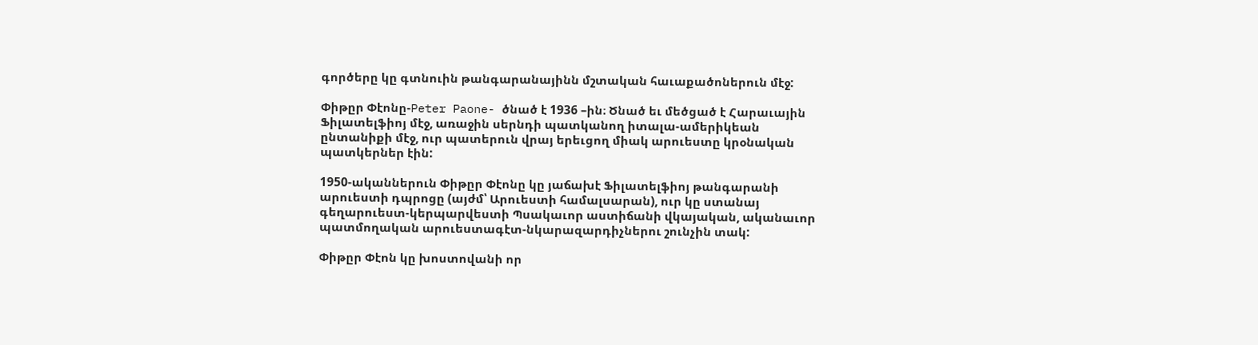գործերը կը գտնուին թանգարանայինն մշտական հաւաքածոներուն մէջ:

Փիթըր Փէոնը-Peter Paone- ծնած է 1936 –ին։ Ծնած եւ մեծցած է Հարաւային Ֆիլատելֆիոյ մէջ, առաջին սերնդի պատկանող իտալա-ամերիկեան ընտանիքի մէջ, ուր պատերուն վրայ երեւցող միակ արուեստը կրօնական պատկերներ էին:

1950-ականներուն Փիթըր Փէոնը կը յաճախէ Ֆիլատելֆիոյ թանգարանի արուեստի դպրոցը (այժմ՝ Արուեստի համալսարան), ուր կը ստանայ գեղարուեստ-կերպարվեստի Պսակաւոր աստիճանի վկայական, ականաւոր պատմողական արուեստագէտ-նկարազարդիչներու շունչին տակ:

Փիթըր Փէոն կը խոստովանի որ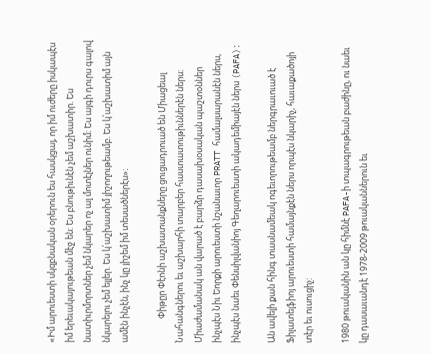«Իմ արուեստի սկզբնական օրերուն ես հասկցայ, որ իմ ուժերը իսկապէս իմ երեւակայութեան մէջ են: Ես բնութիւնէն չեմ աշխատիր. Ես նատիւրմորտներ չեմ նկարեր ոչ ալ մոտէլներ ունիմ։ Ես այգի դուրս գալով նկարելու չեմ ելլեր. Ես կ՛աշխատիմ յիշողութեամբ. Ես կ՛աշխատիմ այն ամէն ինչէն, ինչ կը յիշեմ իմ տեսածներէս»։

            Փիթըր Փէոնի աշխատանքները ցուցադրուած են Միացեալ Նահանգներու եւ աշխարհի տարբեր հաստատութիւններէն ներս։ Միաժամանակ ան վարած է բարձր դասախօսական պաշտօններ ինչպէս Նիւ Եորքի արուեստի նշանաւոր PRATT համալսարանէն ներս, ինչպէս նաեւ Փենսիլվանիոյ Գեղարուեստի ակադեմիայէն ներս (PAFA):

Ան ավելի քան հինգ տասնամեակ ոգեւորութեամբ ներգրաւուած է Ֆիլատելֆիոյ արուեստի համայնքէն ներս որպէս նկարիչ, հաւաքածոյի տէր եւ ուսուցիչ:

1980 թուականին ան կը հիմնէ PAFA-ի տպագրութեան բաժինը, ու նաեւ կը դասաւանդէ 1978-2009 թուականներուն եւ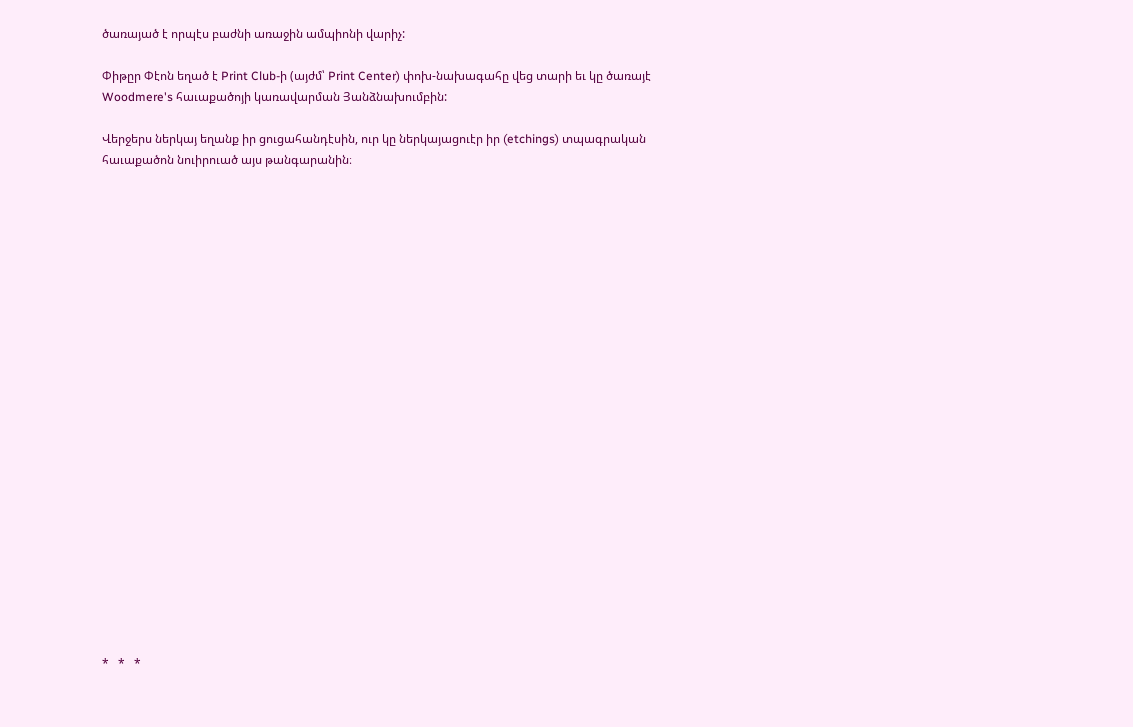ծառայած է որպէս բաժնի առաջին ամպիոնի վարիչ:

Փիթըր Փէոն եղած է Print Club-ի (այժմ՝ Print Center) փոխ-նախագահը վեց տարի եւ կը ծառայէ Woodmere's հաւաքածոյի կառավարման Յանձնախումբին:

Վերջերս ներկայ եղանք իր ցուցահանդէսին, ուր կը ներկայացուէր իր (etchings) տպագրական հաւաքածոն նուիրուած այս թանգարանին։























*   *   *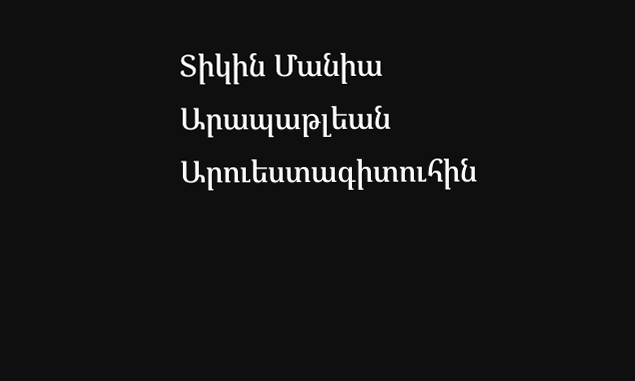Տիկին Մանիա Արապաթլեան  Արուեստագիտուհին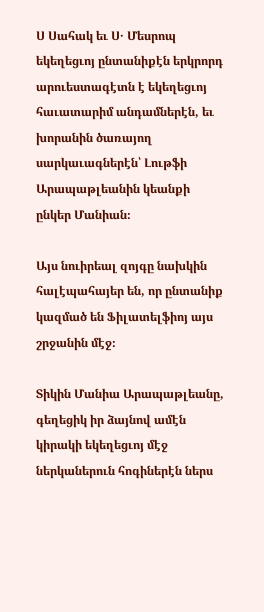Ս Սահակ եւ Ս․ Մեսրոպ եկեղեցւոյ ընտանիքէն երկրորդ արուեստագէտն է եկեղեցւոյ հաւատարիմ անդամներէն, եւ խորանին ծառայող սարկաւագներէն՝ Լութֆի Արապաթլեանին կեանքի ընկեր Մանիան։

Այս նուիրեալ զոյգը նախկին հալէպահայեր են, որ ընտանիք կազմած են Ֆիլատելֆիոյ այս շրջանին մէջ։

Տիկին Մանիա Արապաթլեանը, գեղեցիկ իր ձայնով ամէն կիրակի եկեղեցւոյ մէջ ներկաներուն հոգիներէն ներս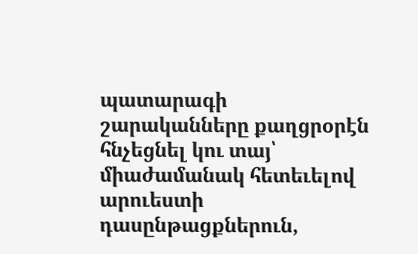պատարագի շարականները քաղցրօրէն հնչեցնել կու տայ՝ միաժամանակ հետեւելով արուեստի դասընթացքներուն,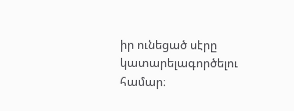իր ունեցած սէրը կատարելագործելու համար։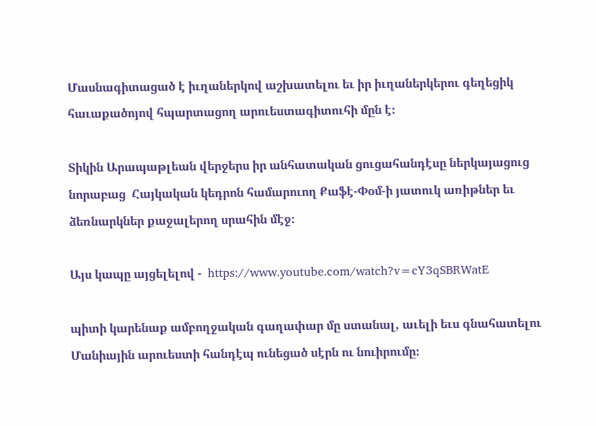Մասնագիտացած է իւղաներկով աշխատելու եւ իր իւղաներկերու գեղեցիկ հաւաքածոյով հպարտացող արուեստագիտուհի մըն է։

Տիկին Արապաթլեան վերջերս իր անհատական ցուցահանդէսը ներկայացուց նորաբաց  Հայկական կեդրոն համարուող Քաֆէ-Փօմ-ի յատուկ առիթներ եւ ձեռնարկներ քաջալերող սրահին մէջ։

Այս կապը այցելելով -  https://www.youtube.com/watch?v=cY3qSBRWatE

պիտի կարենաք ամբողջական գաղափար մը ստանալ, աւելի եւս գնահատելու Մանիային արուեստի հանդէպ ունեցած սէրն ու նուիրումը։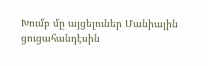Խումբ մը այցելուներ Մանիային ցուցահանդէսին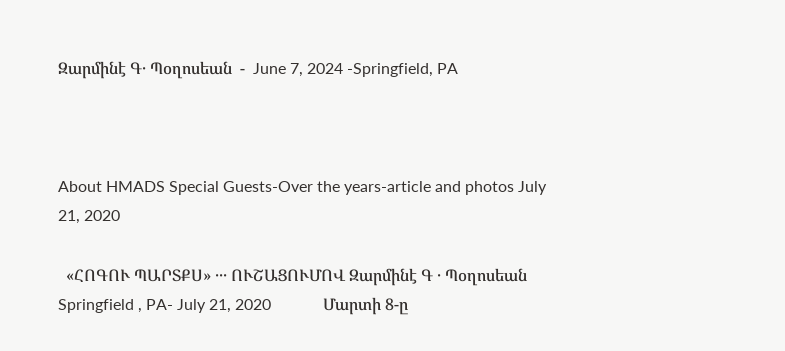Զարմինէ Գ․ Պօղոսեան  -  June 7, 2024 -Springfield, PA



About HMADS Special Guests-Over the years-article and photos July 21, 2020

  «ՀՈԳՈՒ ՊԱՐՏՔՍ» ․․․ ՈՒՇԱՑՈՒՄՈՎ Զարմինէ Գ ․ Պօղոսեան Springfield , PA- July 21, 2020             Մարտի 8-ը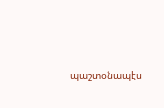պաշտօնապէս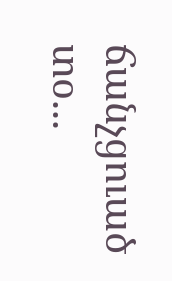ճանչցուած տօ...